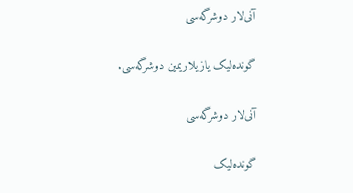آنی‌لار دوشرگه‌سی

گونده‌لیک یازیلاریمین دوشرگه‌سی.

آنی‌لار دوشرگه‌سی

گونده‌لیک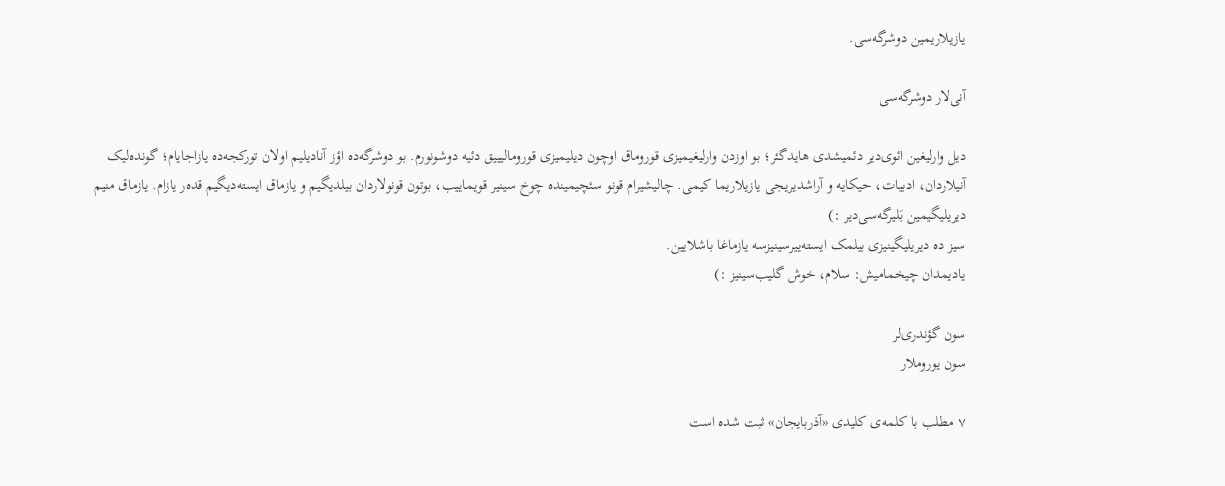یازیلاریمین دوشرگه‌سی.

آنی‌لار دوشرگه‌سی

دیل وارلیغین ائوی‌دیر دئمیشدی هایدگئر؛ بو اوزدن وارلیغیمیزی قوروماق اوچون دیلیمیزی قورومالیییق دئیه دوشونورم. بو دوشرگه‌ده اؤز آنادیلیم اولان تورکجه‌ده یازاجایام؛ گونده‌لیک آنیلاردان، ادبیات، حیکایه و آراشدیریجی یازیلاریما کیمی. چالیشیرام قونو سئچیمینده چوخ سینیر قویماییب، بوتون قونولاردان بیلدیگیم و یازماق ایسته‌دیگیم قده‌ر یازام. یازماق منیم دیریلیگیمین بَلیرگه‌سی‌دیر :)
سیز ده دیریلیگینیزی بیلمک ایسته‌ییرسینیزسه یازماغا باشلایین.
یادیمدان چیخمامیش: سلام، خوش گلیب‌سینیز :)

سون گؤندری‌لر
سون یوروملار

۷ مطلب با کلمه‌ی کلیدی «آذربایجان» ثبت شده است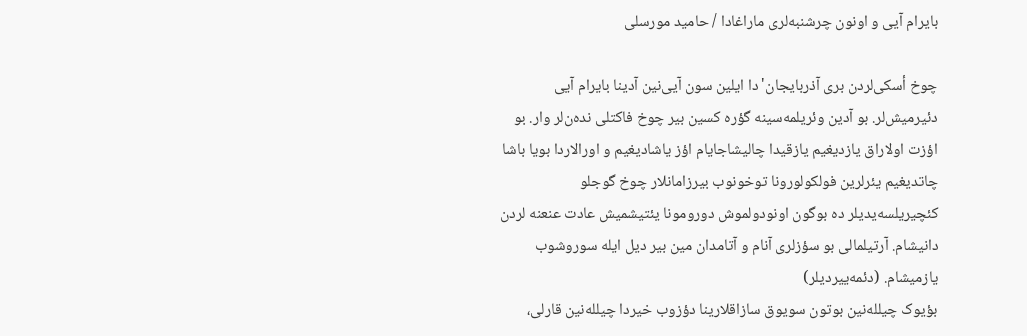بایرام آیی و اونون چرشنبه‌لری ماراغادا / حامید مورسلی

چوخ أسکی‌لردن بری آذربایجان'دا ایلین سون آیی‌نین آدینا بایرام آیی دئیرمیش‌لر. بو آدین وئریلمه‌سینه گؤره کسین بیر چوخ فاکتلی نده‌ن‌لر وار. بو اؤزت اولاراق یازدیغیم یازقیدا چالیشاجایام اؤز یاشادیغیم و اورالاردا بویا باشا چاتدیغیم یئرلرین فولکولورونا توخونوب بیرزامانلار چوخ گوجلو کئچیریلسه‌یدیلر ده بوگون اونودولموش دورومونا یئتیشمیش عادت عنعنه لردن دانیشام. آرتیلمالی بو سؤزلری آنام و آتامدان مین بیر دیل ایله سوروشوب یازمیشام. (دئمه‌ییردیلر)
بؤیوک چیلله‌نین بوتون سویوق سازاقلارینا دؤزوب خیردا چیلله‌نین قارلی،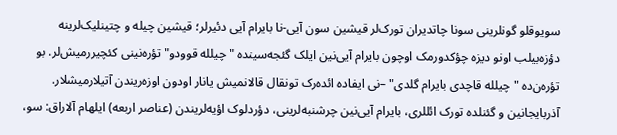سویوقلو گونلرینی سونا چاتدیران تورک‌لر قیشین سون آیی-نا بایرام ‌آیی دئیرلر؛ قیشین چیله و چتینلیک‌لرینه دؤزه‌بیلب اونو دیزه چؤکدورمک اوچون بایرام آیی‌نین ایلک گئجه‌سینده "چیلله قوودو" تؤره‌نینی کئچیررمیش‌لر. بو تؤره‌ن‌ده "چیلله قاچدی بایرام گلدی" –نی ایفاده ائده‌رک تونقال قالانمیش یانار اودون اوزه‌ریندن آتیلارمیشلار.
آذربایجانین و گئنلده تورک ائللری، بایرام آیی‌نین چرشنبه‌لرینی، دؤردلوک اؤیه‌لریندن (عناصر اربعه) ایلهام آلاراق: سو،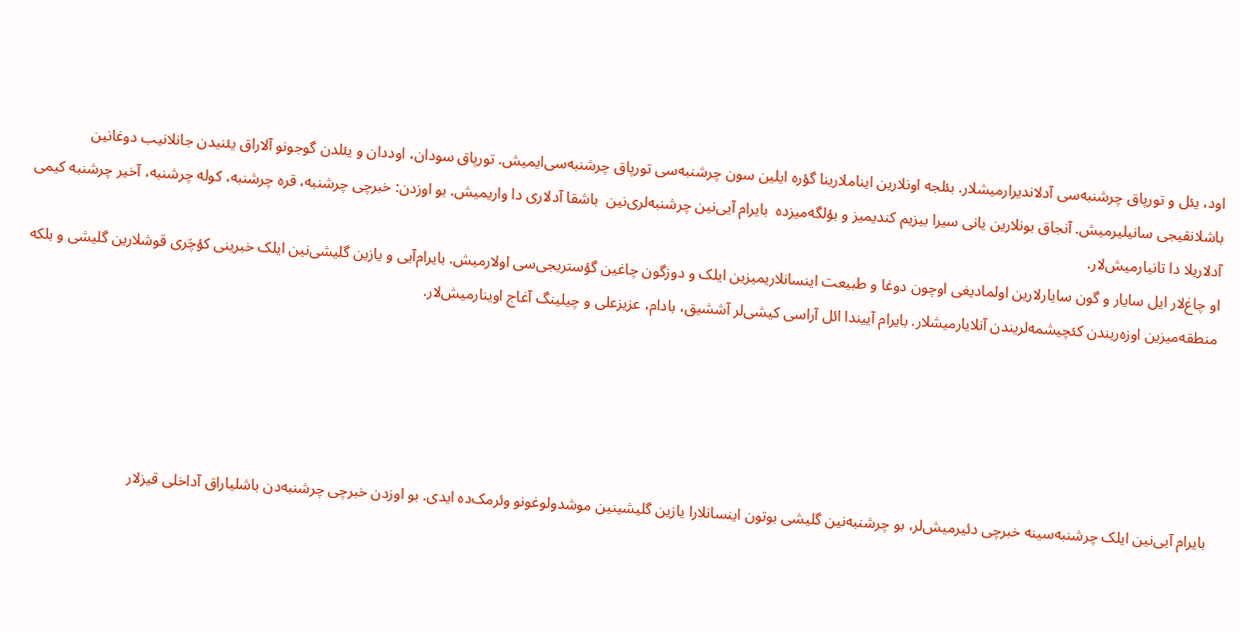اود، یئل و تورپاق چرشنبه‌سی آدلاندیرارمیشلار. بئلجه اونلارین ایناملارینا گؤره ایلین سون چرشنبه‌سی تورپاق چرشنبه‌سی‌ایمیش. تورپاق سودان، اوددان و یئلدن گوجونو آلاراق یئنیدن جانلانیب دوغانین باشلانقیجی سانیلیرمیش. آنجاق بونلارین یانی سیرا بیزیم کندیمیز و بؤلگه‌میزده  بایرام آیی‌نین چرشنبه‌لری‌نین  باشقا آدلاری دا واریمیش. بو اوزدن: خبرچی چرشنبه، قره چرشنبه، کوله چرشنبه، آخیر چرشنبه کیمی آدلاریلا دا تانیارمیش‌لار.
او چاغ‌لار ایل سایار و گون سایارلارین اولمادیغی اوچون دوغا و طبیعت اینسانلاریمیزین ایلک و دوزگون چاغین گؤستریجی‌سی اولارمیش. بایرام‌آیی‌ و یازین گلیشی‌نین ایلک خبرینی کؤچَری قوشلارین گلیشی و بلکه منطقه‌میزین اوزه‌ریندن کئچیشمه‌لریندن آنلایارمیشلار. بایرام آییندا ائل آراسی کیشی‌لر آششیق، بادام، عزیزعلی و چیلینگ آغاج اوینارمیش‌لار.





بایرام آیی‌نین ایلک چرشنبه‌سینه خبرچی دئیرمیش‌لر، بو چرشنبه‌نین گلیشی بوتون اینسانلارا یازین گلیشینین موشدولوغونو وئرمک‌ده ‌ایدی. بو اوزدن خبرچی چرشنبه‌دن باشلیاراق آداخلی قیزلار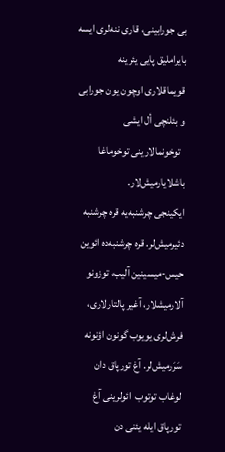بی جورابینی، قاری ننه‌لری ایسه بایراملیق پایی یئرینه قویماقلاری اوچون یون جورابی و بئلنچی أل ایشی
  توخونمالارینی توخوماغا باشلایارمیش‌لار.
ایکینجی چرشنبه‌یه قره چرشنبه‌ دئیرمیش‌لر. قره چرشنبه‌ده ائوین حیس-میسینین آلیب، توزونو آلارمیشلار، آغیر پالتارلاری، فرش‌لری یویوب گونون اؤنونه سَرَرمیش‌لر. آغ تورپاق دان لوغاب توتوب  ائولرینی آغ تورپاق ایله یئنی دن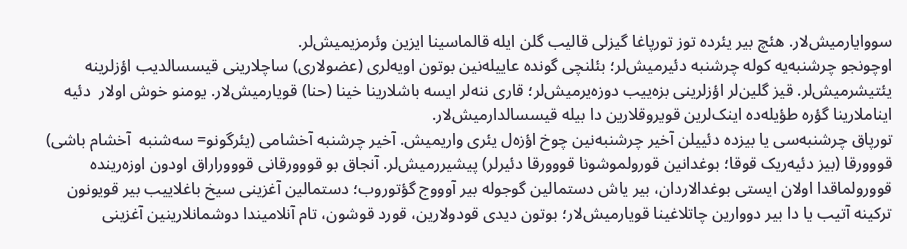سووایارمیش‌لار. هئچ بیر یئرده توز تورپاغا گیزلی قالیب گلن ایله قالماسینا ایزین وئرمزیمیش‌لر.
اوچونجو چرشنبه‌یه کوله چرشنبه دئیرمیش‌لر؛ بئلنچی گونده عاییله‌نین بوتون اویه‌لری (عضولاری) ساچلارینی قیسسالدیب اؤزلرینه یئتیشرمیش‌لر. قیز گلین‌لر اؤزلرینی بزه‌ییب دوزه‌یرمیش‌لر؛ قاری ننه‌لر ایسه باشلارینا خینا (حنا) قویارمیش‌لار. یومنو خوش اولار  دئیه ایناملارینا گؤره طؤیله‌ده اینک‌لرین قویروقلارین دا بیله قیسسالدارمیش‌لار.
تورپاق چرشنبه‌سی یا بیزده دئییلن آخیر چرشنبه‌نین چوخ اؤزه‌ل یئری واریمیش. آخیر چرشنبه‌ آخشامی (یئرگونو= سه‌شنبه  آخشام باشی) قووورقا (بیز دئیه‌ریک قوقا؛ بوغدانین قورولموشونا قووورقا دئیرلر) پیشیررمیش‌لر. آنجاق بو قووورقانی قوووراراق اودون اوزه‌رینده قوورولماقدا اولان ایستی بوغدالاردان، بیر یاش دستمالین گوجوله بیر آوووج گؤتوروب؛ دستمالین آغزینی سیخ باغلاییب بیر قویونون ترکینه آتیب یا دا بیر دووارین چاتلاغینا قویارمیش‌لار؛ بوتون دیدی قودولارین، قورد قوشون، تام آنلامیندا دوشمانلارینین آغزینی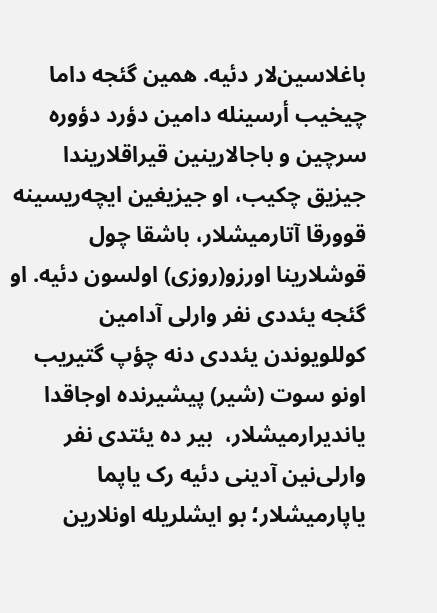باغلاسین‌لار دئیه. همین گئجه داما چیخیب أرسینله دامین دؤرد دؤوره سرچین و باجالارینین قیراقلاریندا جیزیق چکیب، او جیزیغین ایچه‌ریسینه قوورقا آتارمیشلار، باشقا چول قوشلارینا اورزو(روزی) اولسون دئیه. او گئجه یئددی نفر وارلی آدامین کوللویوندن یئددی دنه چؤپ گتیریب  اونو سوت (شیر) پیشیرنده اوجاقدا یاندیرارمیشلار،  بیر ده یئتدی نفر وارلی‌نین آدینی دئیه رک یاپما یاپارمیشلار؛ بو ایشلریله اونلارین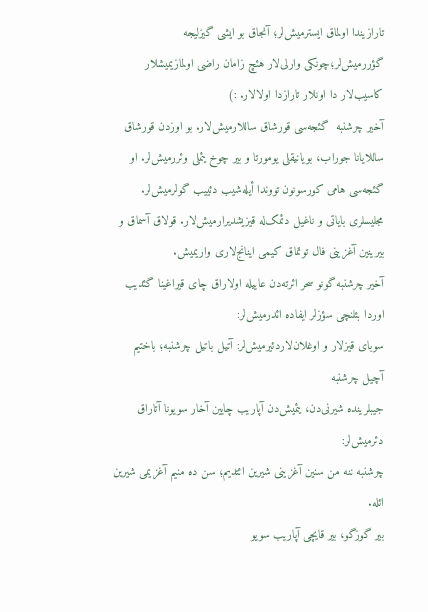تارازیندا اولماق ایسترمیش‌لر؛ آنجاق بو ایشی گیزلیجه گؤررمیش‌لر؛چونکی وارلی‌لار هئچ زامان راضی اولمازیمیشلار کاسیب‌لار دا اونلار تارازدا اولالار. :)
آخیر چرشنبه  گئجه‌سی قورشاق ساللارمیش‌لار. بو اوزدن قورشاق ساللایانا جوراب، بویانیقلی یومورتا و بیر چوخ یئملی وئررمیش‌لر. او گئجه‌سی هامی کورسونون تووندا أیله‌شیب دئییب گولرمیش‌لر. مجلیسلری بایاتی و ناغیل دئمک‌له قیزیشدیرارمیش‌لار. قولاق آسماق و بیرینین آغزینی فال توتماق کیمی اینانج‌لاری واریمیش.
آخیر چرشنبه گونو سحر ائرته‌دن عاییله اولاراق چای قیراغینا گئدیب اوردا بئلنچی سؤزلر ایفاده ائدرمیش‌لر:
سوبای قیزلار و اوغلان‌لاردئیرمیش‌لر: آتیل باتیل چرشنبه؛ باختیم آچیل چرشنبه
جیبلرینده شیرنی‌دن، یئمیش‌دن آپاریب چایین آخار سویونا آتاراق دئرمیش‌لر:
چرشنبه ننه من سنین آغزینی شیرین ائتدیم؛ سن ده منیم آغزیمی شیرین ائله.
بیر گوزگو، بیر قایچی آپاریب سویو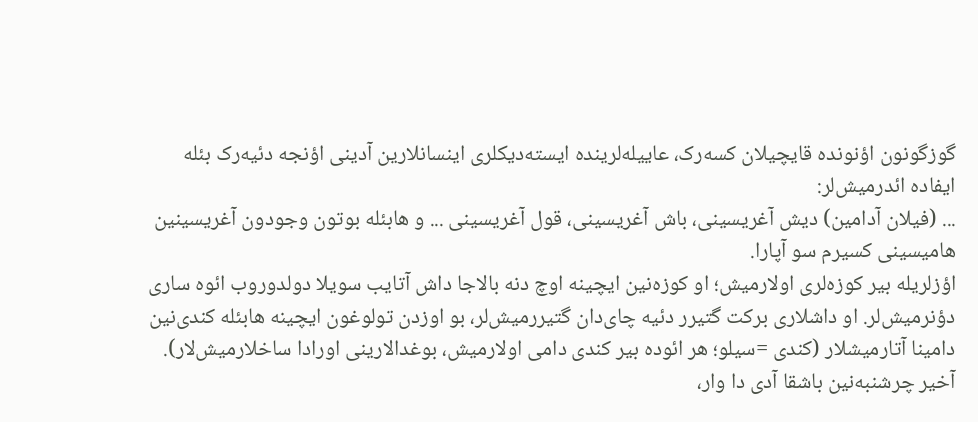گوزگونون اؤنونده قایچیلان کسه‌رک، عاییله‌لرینده ایسته‌دیکلری اینسانلارین آدینی اؤنجه دئیه‌رک بئله ایفاده ائدرمیش‌لر:
... (فیلان آدامین) دیش آغریسینی، باش آغریسینی، قول آغریسینی ... و هابئله بوتون وجودون آغریسینین هامیسینی کسیرم سو آپارا.
اؤزلریله بیر کوزه‌لری اولارمیش؛ او کوزه‌نین ایچینه اوچ دنه بالاجا داش آتایب سویلا دولدوروب ائوه ساری دؤنرمیش‌لر. او داشلاری برکت گتیرر دئیه چای‌دان گتیررمیش‌لر، بو اوزدن تولوغون ایچینه هابئله کندی‌نین دامینا آتارمیشلار (کندی =سیلو؛ هر ائوده بیر کندی دامی اولارمیش، بوغدالارینی اورادا ساخلارمیش‌لار).
آخیر چرشنبه‌نین باشقا آدی دا وار،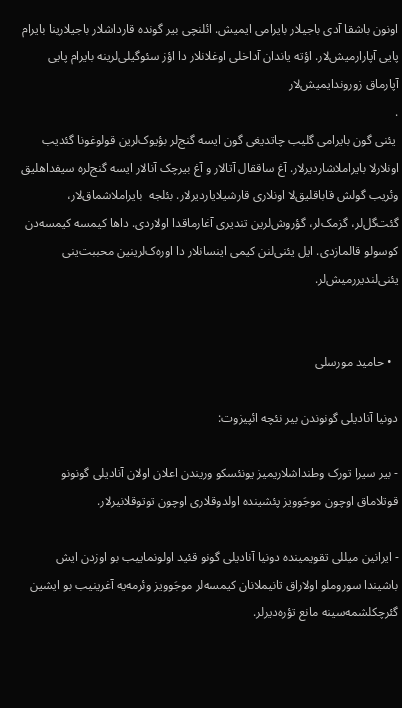اونون باشقا آدی باجیلار بایرامی ایمیش. ائلنچی بیر گونده قارداشلار باجیلارینا بایرام پایی آپارارمیش‌لار. اؤته یاندان آداخلی اوغلانلار دا اؤز سئوگیلی‌لرینه بایرام پایی آپارماق زوروندایمیش‌لار
.
 یئنی گون بایرامی گلیب چاتدیغی گون ایسه گنج‌لر بؤیوک‌لرین قولوغونا گئدیب اونلارلا بایراملاشاردیرلار. آغ ساققال آتالار و آغ بیرچک آنالار ایسه گنج‌لره سیفداهلیق وئریب گولش قاباقلیق‌لا اونلاری قارشیلایاردیرلار. بئلجه  بایراملاشماق‌لار، گئت‌گل‌لر، گزمک‌لر، گؤروش‌لرین تندیری آغارماقدا اولاردی. داها کیمسه کیمسه‌دن کوسولو قالمازدی. ایل یئنی‌لنن کیمی اینسانلار دا اوره‌ک‌لرینین محببت‌ینی یئنی‌لندیررمیش‌لر.


  • حامید مورسلی

دونیا آنادیلی گونوندن بیر نئچه ائپیزوت:

- بیر سیرا تورک وطنداشلاریمیز یونئسکو وریندن اعلان اولان آنادیلی گونونو قوتلاماق اوچون موجَوویز پئشینده اولدوقلاری اوچون توتوقلانیرلار.

- ایرانین میللی تقویمینده دونیا آنادیلی گونو قئید اولونماییب بو اوزدن ایش باشیندا سوروملو اولاراق تانیملانان کیمسه‌لر موجَوویز وئرمه‌یه آغرینیب بو ایشین گئرچکلشمه‌سینه مانع تؤره‌دیرلر.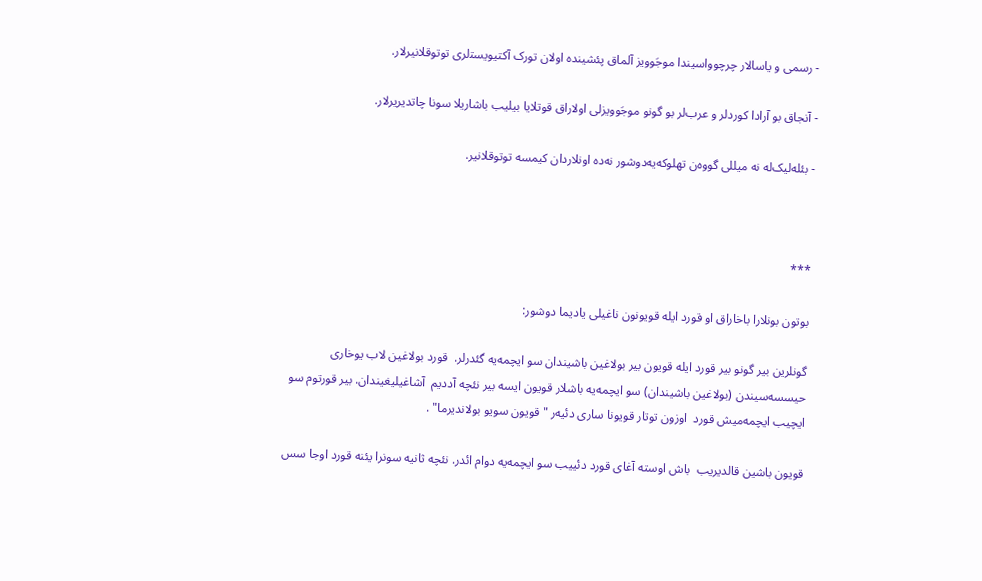- رسمی و یاسالار چرچووا‌سیندا موجَوویز آلماق پئشینده اولان تورک آکتیویست‍‌لری توتوقلانیر‌لار.

- آنجاق بو آرادا کوردلر و عرب‌‍‌‌لر بو گونو موجَوویزلی اولاراق قوتلایا بیلیب باشاریلا سونا چاتدیریر‌لار.

- بئله‌لیک‌له نه میللی گووه‌ن تهلوکه‌یه‌دوشور نه‌ده اونلاردان کیمسه توتوقلانیر.



***

بوتون بونلارا باخاراق او قورد ایله قویونون ناغیلی یادیما دوشور:

گونلرین بیر گونو بیر قورد ایله قویون بیر بولاغین باشیندان سو ایچمه‌یه گئدرلر.  قورد بولاغین لاب یوخاری حیسسه‌سیندن (بولاغین باشیندان) سو ایچمه‌یه باشلار قویون ایسه بیر نئچه آددیم  آشاغیلیغیندان. بیر قورتوم سو ایچیب ایچمه‌میش قورد  اوزون توتار قویونا ساری دئیه‌ر "قویون سویو بولاندیرما" .

قویون باشین قالدیریب  باش اوسته آغای قورد دئییب سو ایچمه‌یه دوام ائدر. نئچه ثانیه سونرا یئنه قورد اوجا سس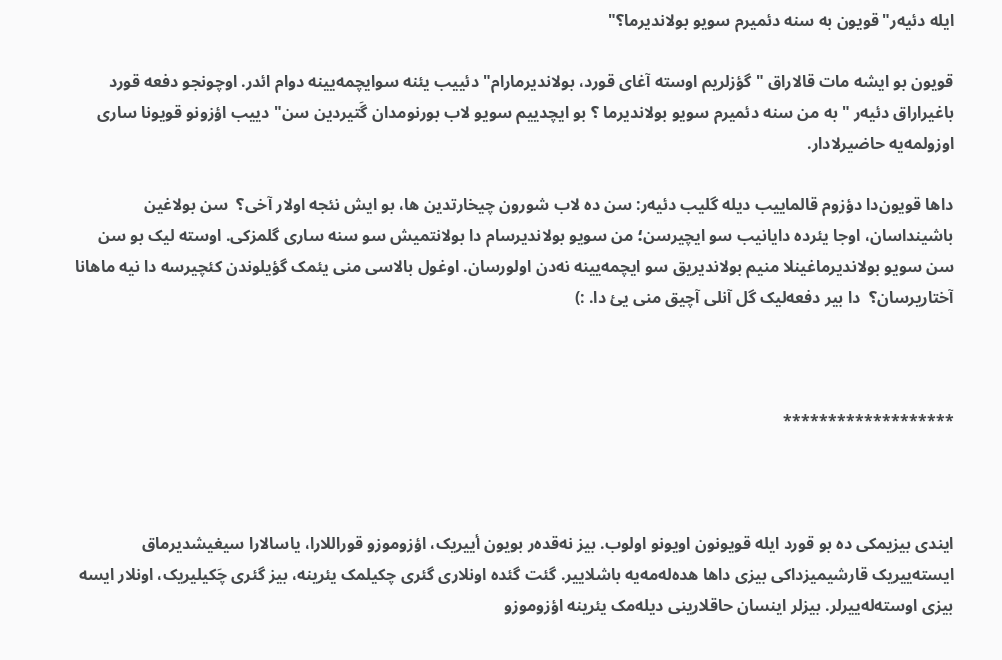ایله دئیه‌ر"قویون به سنه دئمیرم سویو بولاندیرما؟"

قویون بو ایشه مات قالاراق " گؤزلریم اوسته آغای قورد، بولاندیرمارام" دئییب یئنه سوایچمه‌یینه دوام ائدر. اوچونجو دفعه قورد باغیراراق دئیه‌ر "به من سنه دئمیرم سویو بولاندیرما ؟ بو ایچدییم سویو لاب بورنومدان گَتیردین سن" دییب اؤزونو قویونا ساری اوزولمه‌یه حاضیرلادار.

داها قویون‌دا دؤزوم قالماییب دیله گلیب دئیه‌‍‌‌ر: سن ده لاب شورون چیخارتدین ها، بو ایش نئجه اولار آخی؟  سن بولاغین باشینداسان، اوجا یئرده دایانیب سو ایچیرسن؛ من سویو بولاندیرسام دا بولانتمیش سو سنه ساری گلمزکی. اوسته لیک بو سن سن سویو بولاندیرماغینلا منیم بولاندیریق سو ایچمه‌یینه نه‌د‌ن اولورسان. اوغول بالاسی منی یئمک گؤیلوندن کئچیرسه دا نیه ماهانا آختاریرسان؟  دا بیر دفعه‌لیک گل آنلی آچیق منی یئ دا. :)



*******************



ایندی بیزیمکی ده بو قورد ایله قویونون اویونو اولوب. بیز نه‌قده‌ر بویون أییریک، اؤزوموزو قوراللارا، یاسالارا سیغیشدیرماق ایسته‌ییریک قارشیمیزداکی بیزی داها هده‌له‌مه‌یه باشلاییر. گئت گئده اونلاری گئری چکیلمک یئرینه، بیز گئری چَکیلیریک، اونلار ایسه بیزی اوسته‌له‌ییرلر. بیزلر اینسان حاقلارینی دیله‌مک یئرینه اؤزوموزو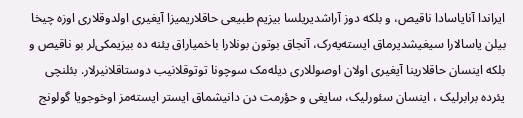ایراندا آنایاسادا ناقیص، و بلکه دوز آراشدیریلسا بیزیم طبیعی حاقلاریمیزا آیغیری اولدوقلاری اوزه چیخا بیلن یاسالارا سیغیشدیرماق ایسته‌یه‌رک، آنجاق بوتون بونلارا باخمیاراق یئنه ده بیزیمکی‌لر بو ناقیص و بلکه اینسان حاقلارینا آیغیری اولان اوصوللاری دیله‌مک سوچونا توتوقلانیب دوستاقلانیرلار. بئلنچی یئرده برابرلیک ، اینسان سئورلیک، سایغی و حؤرمت دن دانیشماق ایستر ایسته‌مز اوخوجویا گولونج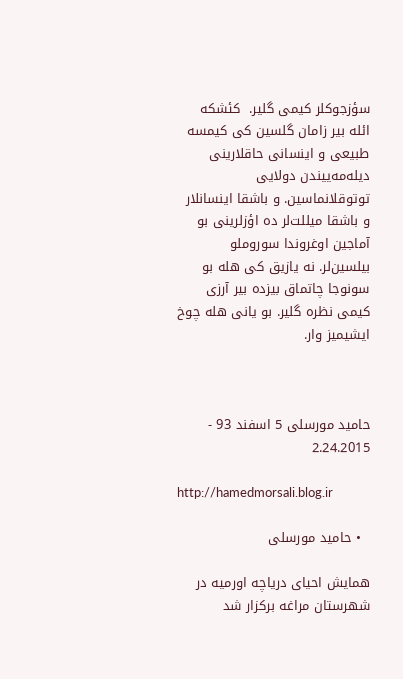سؤزجوکلر کیمی گلیر.  کئشکه ائله بیر زامان گلسین کی کیمسه طبیعی و اینسانی حاقلارینی دیله‌مه‌ییندن دولایی توتوقلانماسین. و باشقا اینسانلار و باشقا میللت‌لر ده اؤزلرینی بو آماجین اوغروندا سوروملو بیلسین‌لر. نه یازیق کی هله بو سونوجا چاتماق بیزده بیر آرزی کیمی نظره گلیر. بو یانی هله چوخ ایشیمیز وار.



حامید مورسلی 5 اسفند 93 - 2.24.2015

http://hamedmorsali.blog.ir

  • حامید مورسلی

همایش احیای دریاچه اورمیه در شهرستان مراغه برکزار شد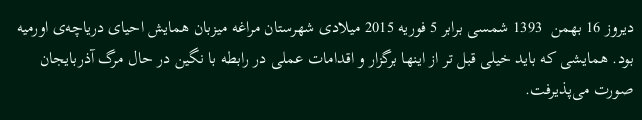دیروز 16 بهمن  1393 شمسی برابر 5 فوریه 2015 میلادی شهرستان مراغه میزبان همایش احیای دریاچه‌ی اورمیه بود. همایشی که باید خیلی قبل تر از اینها برگزار و اقدامات عملی در رابطه با نگین در حال مرگ آذربایجان صورت می‌پذیرفت.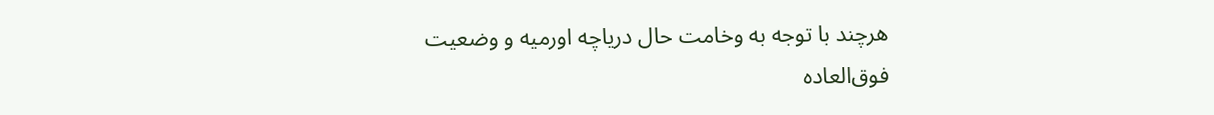هرچند با توجه به وخامت حال دریاچه اورمیه و وضعیت فوق‌العاده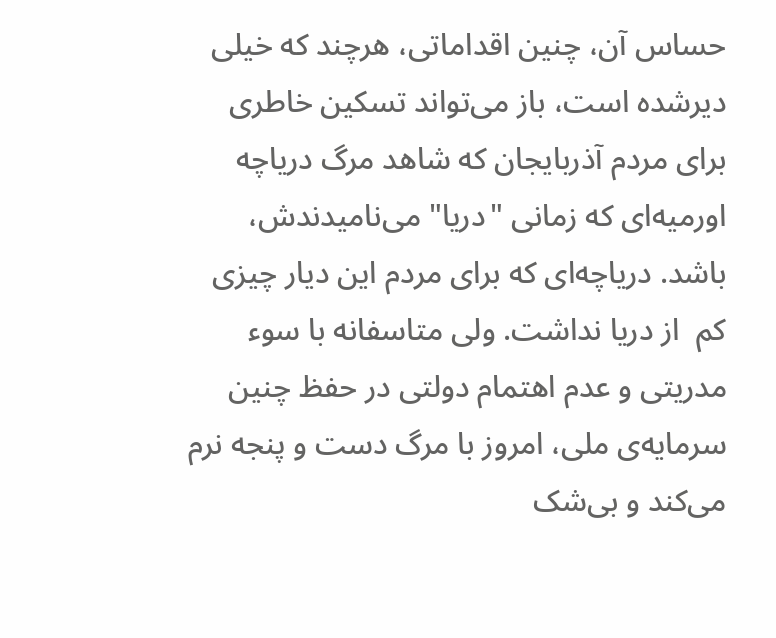حساس آن، چنین اقداماتی، هرچند که خیلی دیرشده است، باز می‌تواند تسکین خاطری برای مردم آذربایجان که شاهد مرگ دریاچه اورمیه‌ای که زمانی "دریا" می‌نامیدندش، باشد. دریاچه‌ای که برای مردم این دیار چیزی کم  از دریا نداشت. ولی متاسفانه با سوء مدریتی و عدم اهتمام دولتی در حفظ چنین سرمایه‌ی ملی، امروز با مرگ دست و پنجه نرم می‌کند و بی‌شک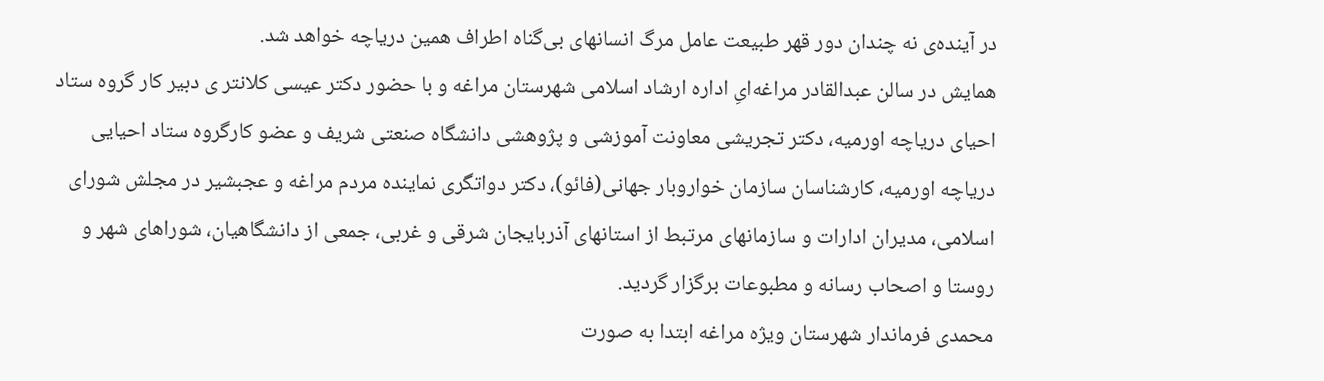در آینده‌ی نه چندان دور قهر طبیعت عامل مرگ انسانهای بی‌گناه اطراف همین دریاچه خواهد شد.
همایش در سالن عبدالقادر مراغه‌ایِ اداره ارشاد اسلامی شهرستان مراغه و با حضور دکتر عیسی کلانتر ی دبیر کار گروه ستاد احیای دریاچه اورمیه، دکتر تجریشی معاونت آموزشی و پژوهشی دانشگاه صنعتی شریف و عضو کارگروه ستاد احیایی دریاچه اورمیه، کارشناسان سازمان خواروبار جهانی(فائو)، دکتر دواتگری نماینده مردم مراغه و عجبشیر در مجلش شورای اسلامی، مدیران ادارات و سازمانهای مرتبط از استانهای آذربایجان شرقی و غربی، جمعی از دانشگاهیان، شوراهای شهر و روستا و اصحاب رسانه و مطبوعات برگزار گردید.
محمدی فرماندار شهرستان ویژه مراغه ابتدا به صورت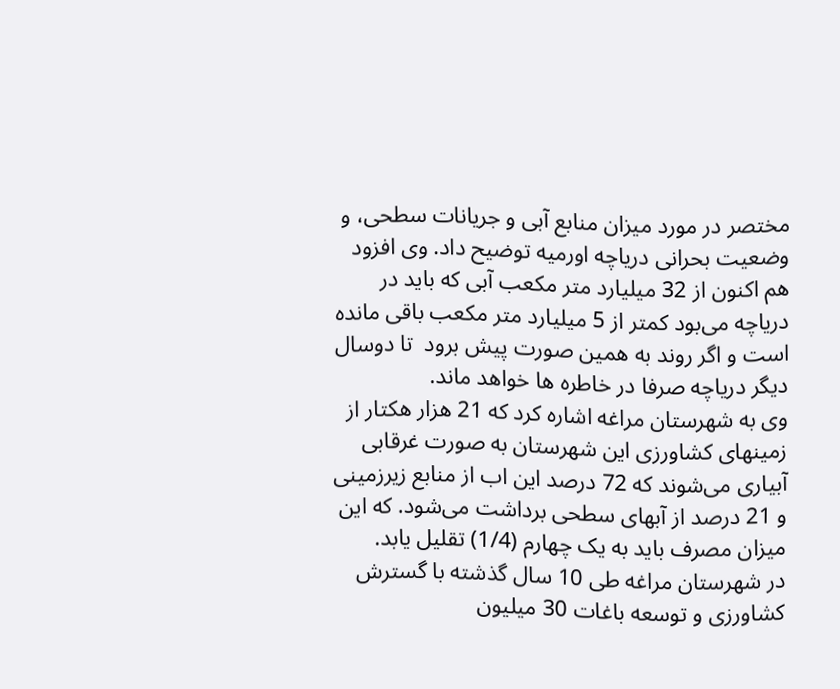مختصر در مورد میزان منابع آبی و جریانات سطحی، و وضعیت بحرانی دریاچه اورمیه توضیح داد. وی افزود هم اکنون از 32 میلیارد متر مکعب آبی که باید در دریاچه می‌بود کمتر از 5 میلیارد متر مکعب باقی مانده است و اگر روند به همین صورت پیش برود  تا دوسال دیگر دریاچه صرفا در خاطره ها خواهد ماند.
وی به شهرستان مراغه اشاره کرد که 21 هزار هکتار از زمینهای کشاورزی این شهرستان به صورت غرقابی آبیاری می‌شوند که 72 درصد این اب از منابع زیرزمینی و 21 درصد از آبهای سطحی برداشت می‌شود. که این میزان مصرف باید به یک چهارم (1/4) تقلیل یابد.
در شهرستان مراغه طی 10 سال گذشته با گسترش کشاورزی و توسعه باغات 30 میلیون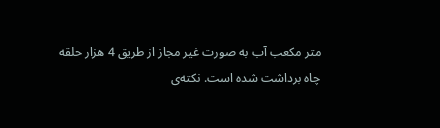متر مکعب آب به صورت غیر مجاز از طریق 4 هزار حلقه چاه برداشت شده است. نکته‌ی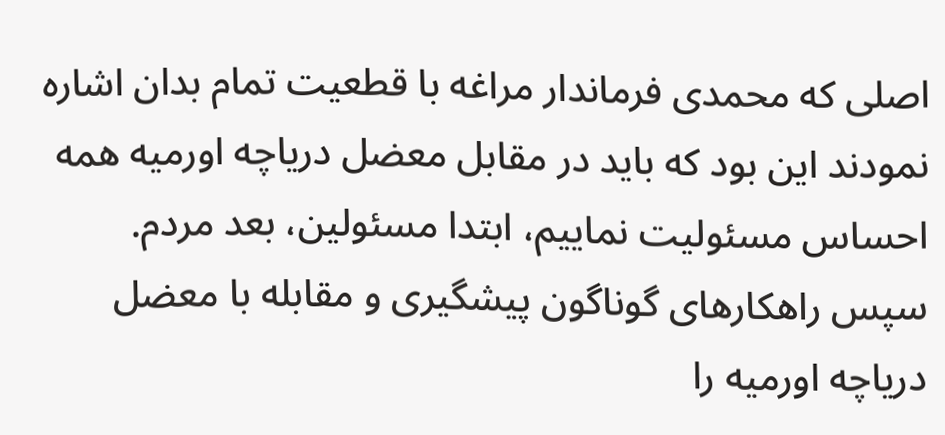اصلی که محمدی فرماندار مراغه با قطعیت تمام بدان اشاره نمودند این بود که باید در مقابل معضل دریاچه اورمیه همه احساس مسئولیت نماییم، ابتدا مسئولین، بعد مردم. سپس راهکارهای گوناگون پیشگیری و مقابله با معضل دریاچه اورمیه را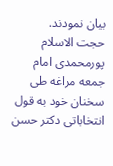بیان نمودند.
حجت الاسلام پورمحمدی امام جمعه مراغه طی سخنان خود به قول انتخاباتی دکتر حسن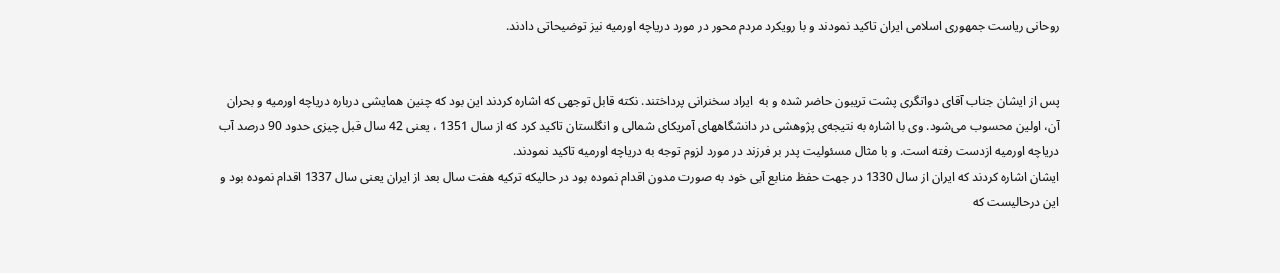روحانی ریاست جمهوری اسلامی ایران تاکید نمودند و با رویکرد مردم محور در مورد دریاچه اورمیه نیز توضیحاتی دادند.


پس از ایشان جناب آقای دواتگری پشت تریبون حاضر شده و به  ایراد سخنرانی پرداختند. نکته‌ قابل توجهی که اشاره کردند این بود که چنین همایشی درباره دریاچه اورمیه و بحران آن، اولین محسوب می‌شود. وی با اشاره به نتیجه‌ی پژوهشی در دانشگاههای آمریکای شمالی و انگلستان تاکید کرد که از سال 1351 ، یعنی 42 سال قبل چیزی حدود 90 درصد آب دریاچه اورمیه ازدست رفته است. و با مثال مسئولیت پدر بر فرزند در مورد لزوم توجه به دریاچه اورمیه تاکید نمودند.
ایشان اشاره کردند که ایران از سال 1330 در جهت حفظ منابع آبی خود به صورت مدون اقدام نموده بود در حالیکه ترکیه هفت سال بعد از ایران یعنی سال 1337 اقدام نموده بود و این درحالیست که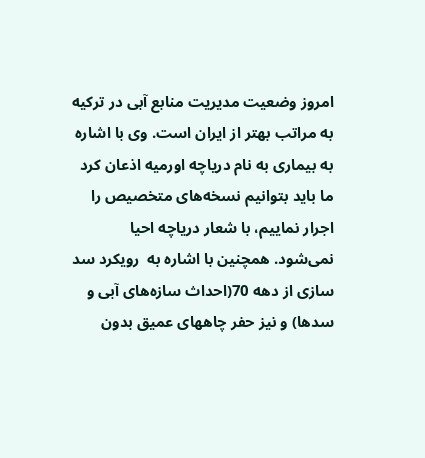امروز وضعیت مدیریت منابع آبی در ترکیه به مراتب بهتر از ایران است. وی با اشاره به بیماری به نام دریاچه اورمیه اذعان کرد ما باید بتوانیم نسخه‌های متخصیص را اجرار نماییم، با شعار دریاچه احیا نمی‌شود. همچنین با اشاره به  رویکرد سد سازی از دهه 70(احداث سازه‌های آبی و سدها) و نیز حفر چاههای عمیق بدون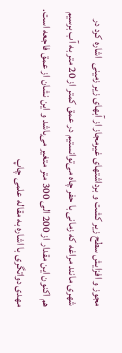مجوز و افزایش سطح زیر کشت و برداشتهای غیرمجاز از آبهای زیر زمینی  اشاره کرد در شهری مانند مراغه که زمانی با حفر چاه می‌توانستیم در عمق کمتر از 20 متر به آب برسیم هم اکنون این مقدار از 200 الی 300 متر متغیر می‌باشد و این نشان از عمق فاجعه است.
مهدی دواتگری با اشاره به مقاله علمی چاپ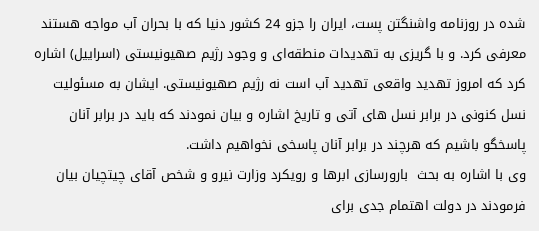شده در روزنامه واشنگتن پست، ایران را جزو 24 کشور دنیا که با بحران آب مواجه هستند معرفی کرد. و با گریزی به تهدیدات منطقه‌ای و وجود رژیم صهیونیستی (اسراییل) اشاره کرد که امروز تهدید واقعی تهدید آب است نه رژیم صهیونیستی. ایشان به مسئولیت نسل کنونی در برابر نسل های آتی و تاریخ اشاره و بیان نمودند که باید در برابر آنان پاسخگو باشیم که هرچند در برابر آنان پاسخی نخواهیم داشت.
وی با اشاره به بحث  بارورسازی ابرها و رویکرد وزارت نیرو و شخص آقای چیتچیان بیان فرمودند در دولت اهتمام جدی برای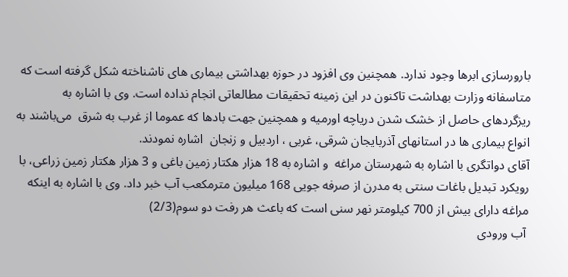بارورسازی ابرها وجود ندارد. همچنین وی افزود در حوزه بهداشتی بیماری های ناشناخته شکل گرفته است که متاسفانه وزارت بهداشت تاکنون در این زمینه تحقیقات مطالعاتی انجام نداده است. وی با اشاره به ریزگردهای حاصل از خشک شدن دریاچه اورمیه و همچنین جهت بادها که عموما از غرب به شرق  می‌باشند به انواع بیماری ها در استانهای آذربایجان شرقی، غربی ، اردبیل و زنجان  اشاره نمودند.
آقای دواتگری با اشاره به شهرستان مراغه  و اشاره به 18 هزار هکتار زمین باغی و 3 هزار هکتار زمین زراعی، با رویکرد تبدیل باغات سنتی به مدرن از صرفه جویی 168 میلیون مترمکعب آب خبر داد. وی با اشاره به اینکه مراغه دارای بیش از 700 کیلومتر نهر سنی است که باعث هر رفت دو سوم(2/3)
 آب ورودی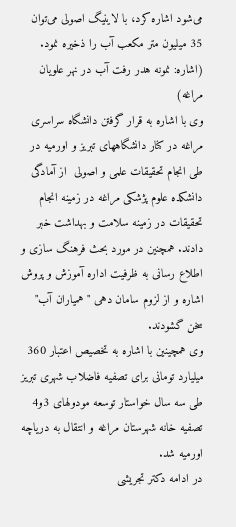می‌شود اشاره کرد، با لاینیگ اصولی می‌توان 35 میلیون متر مکعب آب را ذخیره نمود. (اشاره: نمونه هدر رفت آب در نهر علویان مراغه)
وی با اشاره به قرار گرفتن دانشگاه سراسری مراغه در کنار دانشگاههای تبریز و اورمیه در طی انجام تحقیقات علمی و اصولی  از آمادگی دانشکده علوم پژشکی مراغه در زمینه انجام تحقیقات در زمینه سلامت و بهداشت خبر دادند. همچنین در مورد بحث فرهنگ سازی و اطلاع رسانی به ظرفیت اداره آموزش و پروش اشاره و از لزوم سامان دهی "همیاران آب" سخن گشودند.
وی همچینین با اشاره به تخصیص اعتبار 360 میلیارد تومانی برای تصفیه فاضلاب شهری تبریز طی سه سال خواستار توسعه مودولهای 3و4 تصفیه خانه شهرستان مراغه و انتقال به دریاچه اورمیه شد.
در ادامه دکتر تجریشی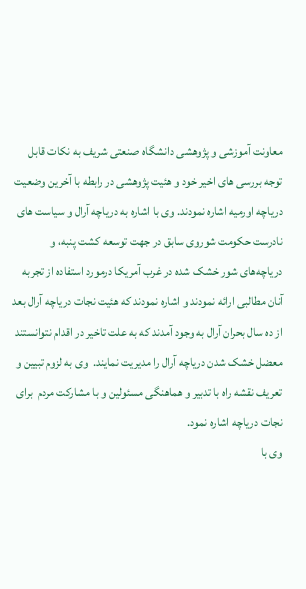معاونت آموزشی و پژوهشی دانشگاه صنعتی شریف به نکات قابل توجه بررسی های اخیر خود و هئیت پژوهشی در رابطه با آخرین وضعیت دریاچه اورمیه اشاره نمودند. وی با اشاره به دریاچه آرال و سیاست های نادرست حکومت شوروی سابق در جهت توسعه کشت پنبه، و دریاچه‌های شور خشک شده در غرب آمریکا درمورد استفاده از تجربه آنان مطالبی ارائه نمودند و اشاره نمودند که هئیت نجات دریاچه آرال بعد از ده سال بحران آرال به وجود آمدند که به علت تاخیر در اقدام نتوانستند معضل خشک شدن دریاچه آرال را مدیریت نمایند.  وی به لزوم تبیین و تعریف نقشه راه با تدبیر و هماهنگی مسئولین و با مشارکت مردم  برای نجات دریاچه اشاره نمود.
وی با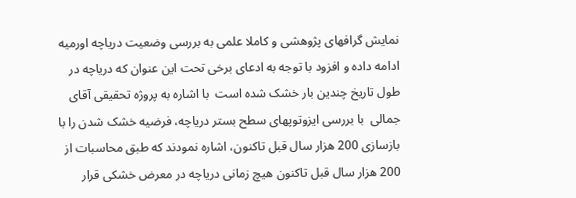نمایش گرافهای پژوهشی و کاملا علمی به بررسی وضعیت دریاچه اورمیه ادامه داده و افزود با توجه به ادعای برخی تحت این عنوان که دریاچه در طول تاریخ چندین بار خشک شده است  با اشاره به پروژه تحقیقی آقای جمالی  با بررسی ایزوتوپهای سطح بستر دریاچه، فرضیه خشک شدن را با بازسازی 200 هزار سال قبل تاکنون، اشاره نمودند که طبق محاسبات از 200 هزار سال قبل تاکنون هیچ زمانی دریاچه در معرض خشکی قرار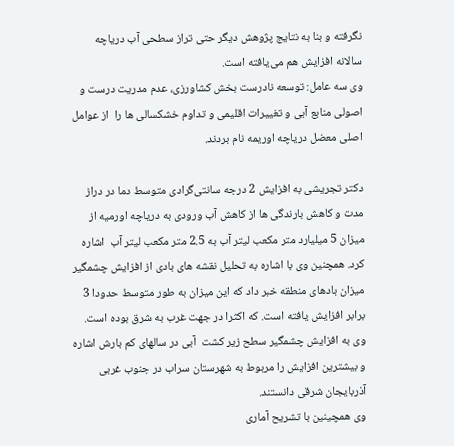نگرفته و بنا به نتایج پژوهش دیگر حتی تراز سطحی آب دریاچه سالانه افزایش هم می‌یافته است.
وی سه عامل: توسعه نادرست بخش کشاورزی، عدم مدریت درست و اصولی منابع آبی و تغییرات اقلیمی و تداوم خشکسالی ها را  از عوامل اصلی معضل دریاچه اوریمه نام بردند.

دکتر تجریشی به افزایش 2 درجه سانتی‌گرادی متوسط دما در دراز مدت و کاهش بارندگی ها از کاهش آب ورودی به دریاچه اورمیه از میزان 5 میلیارد متر مکعب لیتر آب به 2.5 متر مکعب لیتر آب  اشاره کرد. همچنین وی با اشاره به تحلیل نقشه های بادی از افزایش چشمگیر میزان بادهای منطقه خبر داد که این میزان به طور متوسط حدودا 3 برابر افزایش یافته‌ است. که اکثرا در جهت غرب به شرق بوده است.  وی به افزایش چشمگیر سطح زیر کشت  آبی در سالهای کم بارش اشاره و بیشترین افزایش را مربوط به شهرستان سراب در جنوب غربی آذربایجان شرقی دانستند.
وی همچینین با تشریح آماری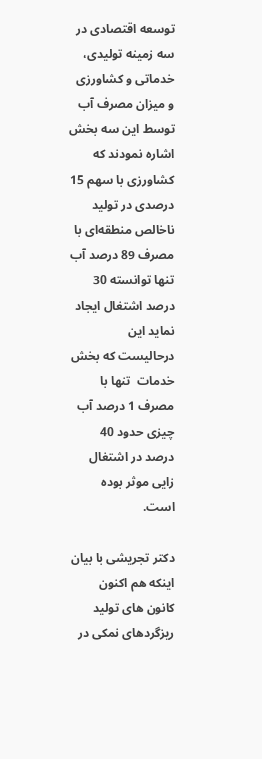توسعه اقتصادی در سه زمینه تولیدی، خدماتی و کشاورزی و میزان مصرف آب توسط این سه بخش اشاره نمودند که کشاورزی با سهم 15 درصدی در تولید ناخالص منطقه‌‌ای با مصرف 89 درصد آب تنها توانسته 30 درصد اشتغال ایجاد نماید این درحالیست که بخش خدمات  تنها با مصرف 1 درصد آب  چیزی حدود 40 درصد در اشتغال زایی موثر بوده است.

دکتر تجریشی با بیان اینکه هم اکنون کانون های تولید ریزگردهای نمکی در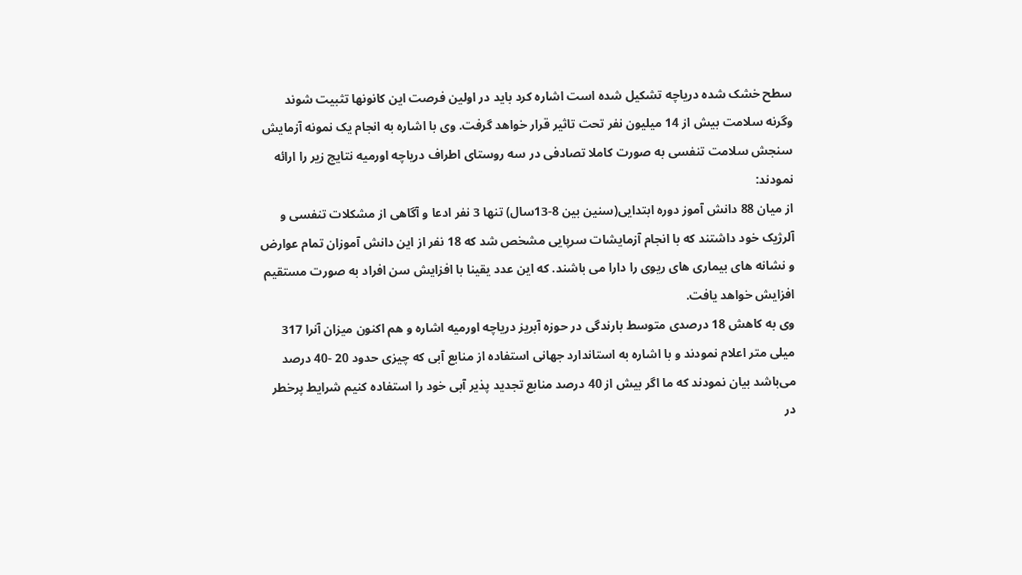سطح خشک شده دریاچه تشکیل شده است اشاره کرد باید در اولین فرصت این کانونها تثبیت شوند  وگرنه سلامت بیش از 14 میلیون نفر تحت تاثیر قرار خواهد گرفت. وی با اشاره به انجام یک نمونه آزمایش سنجش سلامت تنفسی به صورت کاملا تصادفی در سه روستای اطراف دریاچه اورمیه نتایج زیر را ارائه نمودند:
از میان 88 دانش آموز دوره ابتدایی(سنین بین 8-13سال) تنها 3 نفر ادعا و آگاهی از مشکلات تنفسی و آلرژیک خود داشتند که با انجام آزمایشات سرپایی مشخص شد که 18 نفر از این دانش آموزان تمام عوارض و نشانه های بیماری های ریوی را دارا می باشند. که این عدد یقینا با افزایش سن افراد به صورت مستقیم افزایش خواهد یافت.
وی به کاهش 18 درصدی متوسط بارندگی در حوزه آبریز دریاچه اورمیه اشاره و هم اکنون میزان آنرا 317 میلی متر اعلام نمودند و با اشاره به استاندارد جهانی استفاده از منابع آبی که چیزی حدود 20 -40 درصد می‌باشد بیان نمودند که ما اگر بیش از 40 درصد منابع تجدید پذیر آبی خود را استفاده کنیم شرایط پرخطر در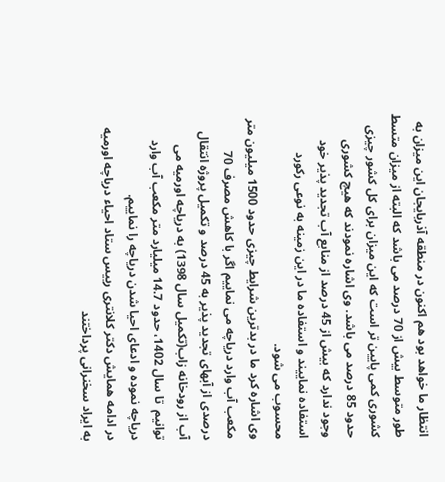انتظار ما خواهد بود هم اکنون در منطقه آذربایجان این میزان به طور متوسط بیش از 70 درصد می باشد که البته از میزان متسط کشوری کمی پایین تر است که این میزان برای کل کشور چیزی حدود 85 درصد می باشد. وی اشاره نمودند که هیچ کشوری وجود ندارد که بیش از 45 درصد از منابع آب تجدید پذیر خود استفاده نماییند و استفاده ما در این زمینه به نوعی رکورد محسوب می شود.
وی اشاره کرد ما در بدترین شرایط چیزی حدود 1500 میلیون متر مکعب آب وارد دریاچه می نماییم اگر با کاهش مصرف 70 درصدی از آبهای تجدید پذیر به 45 درصد و تکمیل پروژه انتقال آب از رودخانه زاب(تکمیل سال 1398) به دریاچه اورمیه می توانیم  تا سال 1402، حدود 14.7 میلیارد متر مکعب آب وارد دریاچه نموده و ادعای احیا شدن دریاچه را نماییم.
در ادامه همایش دکتر کلانتری رییس ستاد احیاء دریاچه اورمیه به ایراد سخنرانی پرداختند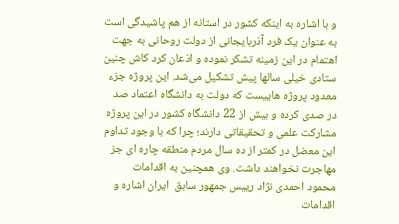و با اشاره به اینکه کشور در استانه از هم پاشیدگی است به عنوان یک فرد آذربایجانی از دولت روحانی به جهت اهتمام در این زمینه تشکر نموده و اذعان کرد کاش چنین ستادی خیلی سالها پیش تشکیل می‌شد. این پروژه جزء معدود پروژه هاییست که دولت به دانشگاه اعتماد صد در صدی کرده و بیش از 22 دانشگاه کشور در این پروژه مشارکت علمی و تحقیقاتی دارند؛ چرا که با وجود تداوم این معضل در کمتر از ده سال مردم منطقه چاره ای جز مهاجرت نخواهند داشت. وی همچنین به اقدامات محمود احمدی نژاد رییس جمهور سابق  ایران اشاره و اقدامات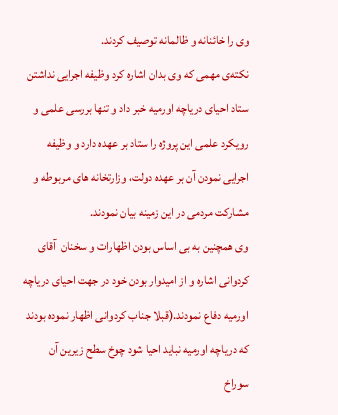وی را خائنانه و ظالمانه توصیف کردند.
نکته‌ی مهمی که وی بدان اشاره کرد وظیفه اجرایی نداشتن ستاد احیای دریاچه اورمیه خبر داد و تنها بررسی علمی و رویکرد علمی این پروژه را ستاد بر عهده دارد و وظیفه اجرایی نمودن آن بر عهده دولت، وزارتخانه های مربوطه و مشارکت مردمی در این زمینه بیان نمودند.
وی همچنین به بی اساس بودن اظهارات و سخنان  آقای کردوانی اشاره و از امیدوار بودن خود در جهت احیای دریاچه اورمیه دفاع نمودند.(قبلا جناب کردوانی اظهار نموده بودند که دریاچه اورمیه نباید احیا شود چوخ سطح زیرین آن سوراخ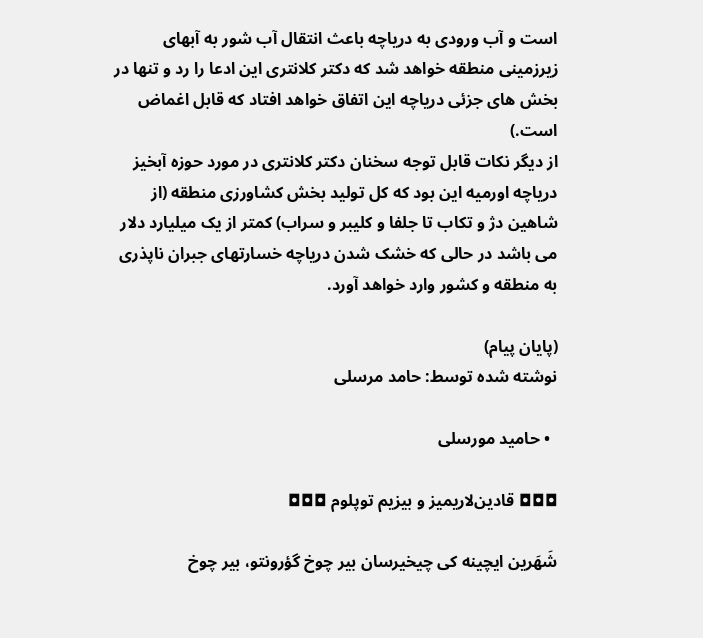است و آب ورودی به دریاچه باعث انتقال آب شور به آبهای زیرزمینی منطقه خواهد شد که دکتر کلانتری این ادعا را رد و تنها در بخش های جزئی دریاچه این اتفاق خواهد افتاد که قابل اغماض است.)
از دیگر نکات قابل توجه سخنان دکتر کلانتری در مورد حوزه آبخیز دریاچه اورمیه این بود که کل تولید بخش کشاورزی منطقه (از شاهین دژ و تکاب تا جلفا و کلیبر و سراب) کمتر از یک میلیارد دلار می باشد در حالی که خشک شدن دریاچه خسارتهای جبران ناپذری به منطقه و کشور وارد خواهد آورد.

(پایان پیام)
نوشته شده توسط: حامد مرسلی

  • حامید مورسلی

◘◘◘ قادین‌لاریمیز و بیزیم توپلوم ◘◘◘

شَهَرین ایچینه کی چیخیرسان بیر چوخ گؤرونتو، بیر چوخ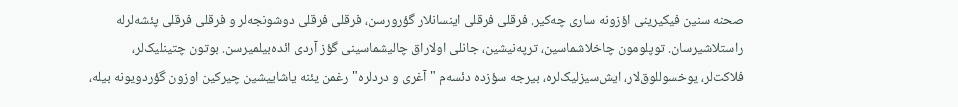صحنه سنین فیکیرینی اؤزونه ساری چه‌کیر. فرقلی فرقلی اینسانلار گؤرورسن، فرقلی فرقلی دوشونجه‌لر و فرقلی فرقلی پئشه‌لرله راستلاشیرسان. توپلومون چاخلاشماسین، ترپه‌نیشین، جانلی اولاراق چالیشماسینی‌ گؤز آردی ائده‌بیلمیرسن. بوتون چتینلیک‌لر، فلاکت‌لر، یوخسوللوق‌لار، ایش‌سیزلیک‌لره، بیرجه سؤزده دئسه‌م " آغری و دردلره" رغمن یئنه یاشاییشین چیرکین اوزون گؤردویونه بیله،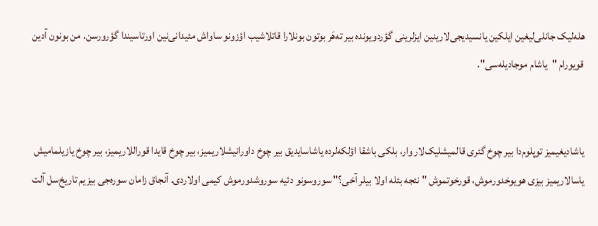هله‌لیک جانلی‌لیغین ایلکین یانسیدیجی‌لارینین ایزلرینی گؤردویونده بیر ته‌هَر بوتون بونلارا قاتلاشیب اؤزونو ساواش مئیدانی‌نین اورتاسیندا گؤرورسن. من بونون آدین قویورام "یاشام موجادیله‌سی".


یاشادیغیمیز توپلوم‌دا بیر چوخ گئری قالمیشلیک‌لار وار، بلکی باشقا اؤلکه‌لرده یاشاسایدیق بیر چوخ داورانیشلاریمیز، بیر چوخ قایدا قوراللاریمیز، بیر چوخ یازیلمامیش یاسالاریمیز بیزی هویوخدورموش، قورخوتموش " نئجه بئله اولا بیلر آخی؟" سوروسونو دئیه سوروشدورموش کیمی اولاردی. آنجاق زامان سوره‌جی بیزیم تاریخ‌سل آلت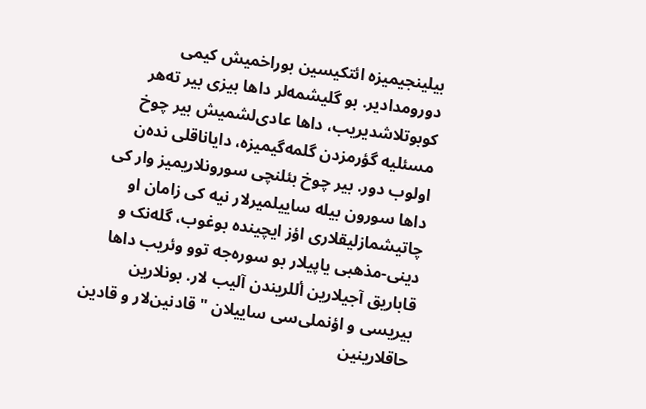بیلینجیمیزه ائتکیسین بوراخمیش کیمی دورومدادیر. بو گلیشمه‌لر داها بیزی بیر ته‌هر کوبوتلاشدیریب، داها عادی‌لشمیش بیر چوخ مسئلیه گؤرمزدن گلمه‌گیمیزه، دایاناقلی نده‌ن اولوب دور. بیر چوخ بئلنچی سورونلاریمیز وار کی داها سورون بیله ساییلمیرلار نیه کی زامان او چاتیشمازلیقلاری اؤز ایچینده بوغوب، گله‌نک‌ و دینی-مذهبی یاپیلار بو سوره‌جه توو وئریب داها قاباریق آجیلارین أللریندن آلیب لار. بونلارین بیریسی و اؤنملی‌سی ساییلان "قادنین‌لار و قادین حاقلارینین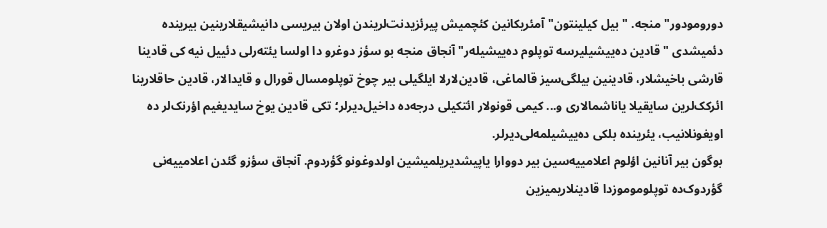دورومودور" منجه. "بیل کیلینتون" آمئریکانین کئچمیش پیرئزیدنت‌لریندن اولان بیریسی دانیشیقلارینین بیرینده دئمیشدی "قادین ده‌ییشیلیرسه توپلوم ده‌ییشیله‌ر" آنجاق منجه بو سؤز دوغرو دا اولسا یئته‌رلی دئییل نیه کی قادینا قارشی باخیشلار، قادینین بیلگی‌سیز قالماغی، قادین‌لارلا ایلگیلی بیر چوخ توپلومسال قورال و قایدالار، قادین حاقلارینا ائرکک‌لرین سایقیلا یاناشمالاری و... کیمی قونولار ائتکیلی درجه‌ده داخیل‌دیرلر؛ تکی قادین یوخ سایدیغیم اؤرنک‌لر ده اویغونلانیب، یئرینده بلکی ده‌ییشیلمه‌لی‌دیرلر.
بوگون بیر آنانین اؤلوم اعلامییه‌سین بیر دووارا یاپیشدیریلمیشین اولدوغونو گؤردوم. آنجاق سؤزو گئدن اعلامییه‌‌نی گؤردوک‌ده توپلوموموزدا قادینلاریمیزین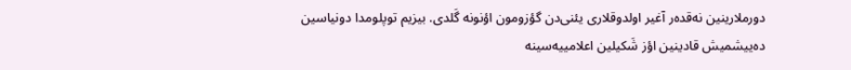دورملارینین نه‌قده‌ر آغیر اولدوقلاری یئنی‌دن گؤزومون اؤنونه گَلدی. بیزیم توپلومدا دونیاسین ده‌ییشمیش قادینین اؤز شَکیلین اعلامییه‌سینه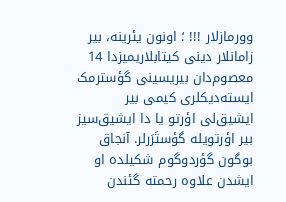وورمازلار !!! ؛ اونون یئرینه، بیر زامانلار دینی کیتابلاریمیزدا 14 معصوم‌دان بیریسینی گؤسترمک ایسته‌دیکلری کیمی بیر ایشیق‌لی اؤرتو یا دا ایشیق‌سیز بیر اؤرتویله گؤستَرَرلر. آنجاق بوگون گؤردوگوم شکیلده او ایشدن علاوه رحمته‌ گئندن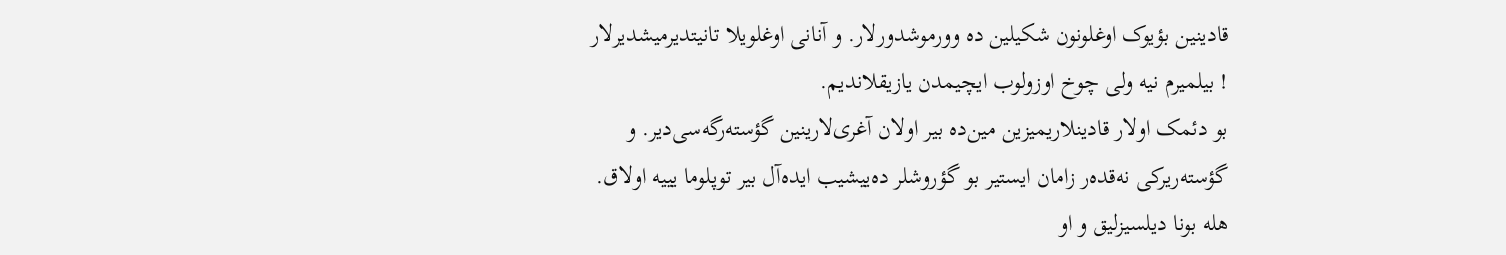قادینین بؤیوک اوغلونون شکیلین‌ ده وورموشدورلار. و آنانی اوغلویلا تانیتدیرمیشدیرلار ! بیلمیرم نیه ولی چوخ اوزولوب ایچیمدن یازیقلاندیم.
بو دئمک اولار قادینلاریمیزین مین‌ده بیر اولان آغری‌لارینین گؤسته‌رگه‌سی‌دیر. و گؤسته‌ریرکی نه‌قده‌ر زامان ایستیر بو گؤروشلر ده‌ییشیب ایده‌آل بیر توپلوما یییه اولاق. هله بونا دیلسیزلیق و او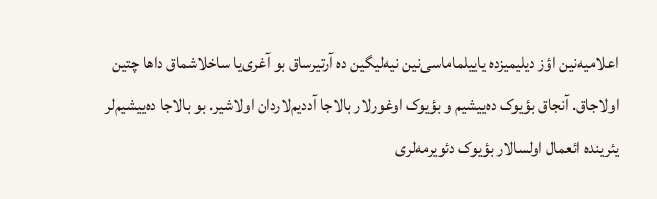اعلامیه‌نین اؤز دیلیمیزده یاییلماماسی‌نین نیه‌لیگین‌ ده آرتیرساق بو آغری‌یا ساخلاشماق داها چتین اولاجاق. آنجاق بؤیوک ده‌ییشیم و بؤیوک اوغورلار بالاجا آددیم‌لاردان اولاشیر. بو بالاجا ده‌ییشیم‌لر یئرینده ائعمال اولسالار بؤیوک دئویرمه‌لری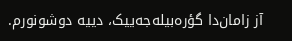آز زامان‌دا گؤره‌بیله‌جه‌ییک، دییه دوشونورم.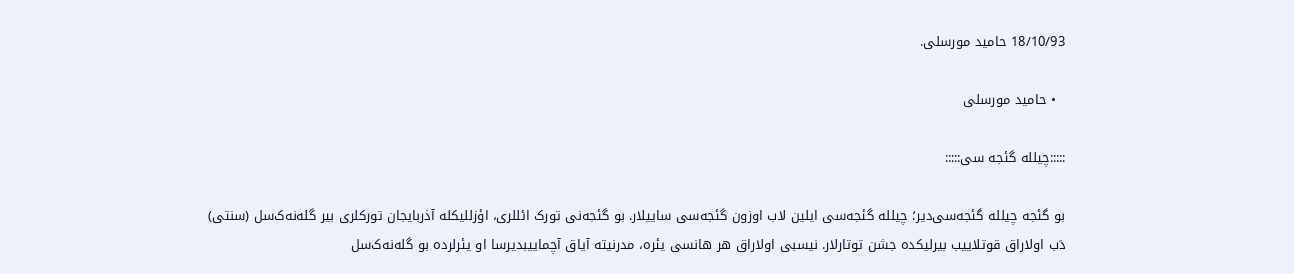18/10/93 حامید مورسلی.

  • حامید مورسلی

:::::چیلله گئجه سی:::::

بو گئجه چیلله گئجه‌سی‌دیر؛ چیلله گئجه‌سی ایلین لاب اوزون گئجه‌سی ساییلار. بو گئجه‌نی تورک‌ ائللری، اؤزللیکله آذربایجان تورکلری بیر گله‌نه‌ک‌سل (سنتی) دَب اولاراق قوتلاییب بیرلیکده جشن توتارلار. نیسبی اولاراق هر هانسی یئره، مدرنیته آیاق آچماییبدیرسا او یئرلرده بو گله‌نه‌ک‌سل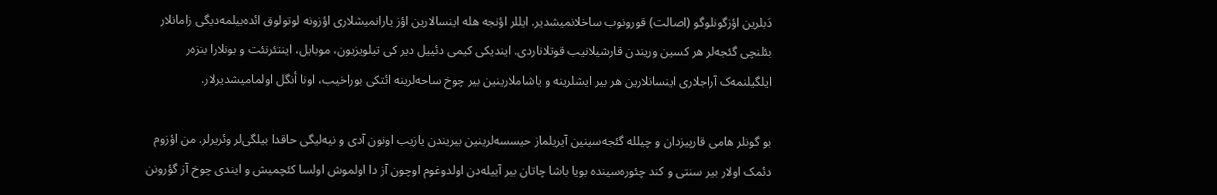دَبلرین اؤزگونلوگو (اصالت) قورونوب ساخلانمیشدیر. ایللر اؤنجه هله اینسالارین اؤز یارانمیشلاری اؤزونه لوتولوق ائده‌بیلمه‌دیگی زامانلار بئلنچی گئجه‌لر هر کسین وریندن قارشیلانیب قوتلاناردی. ایندیکی کیمی دئییل دیر کی تیلویزیون، موبایل، اینتئرنئت و بونلارا بنزه‌ر ایلگیلنمه‌ک آراجلاری اینسانلارین هر بیر ایشلرینه و یاشاملارینین بیر چوخ ساحه‌لرینه ائتکی بوراخیب، اونا أنگل اولمامیشدیرلار.

بو گونلر هامی قارپیزدان و چیلله گئجه‌سینین آیریلماز حیسسه‌لرینین بیریندن یازیب اونون آدی و نیه‌لیگی حاقدا بیلگی‌لر وئریرلر. من اؤزوم دئمک اولار بیر سنتی و کند چئوره‌سینده بویا باشا چاتان بیر آییله‌دن اولدوغوم اوچون آز دا اولموش اولسا کئچمیش و ایندی چوخ آز گؤرونن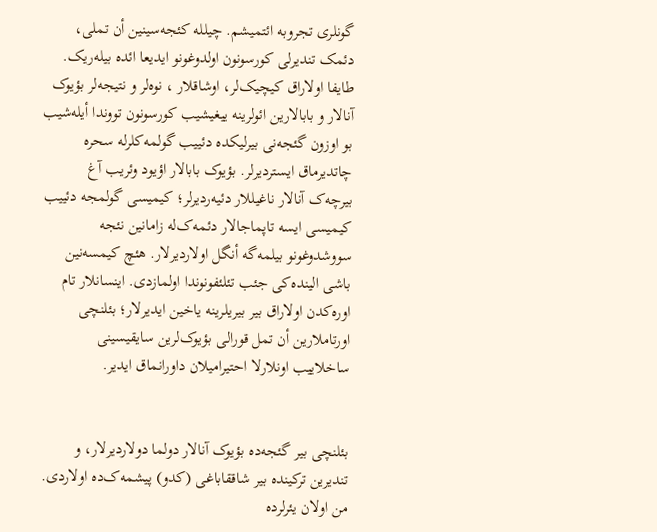گونلری تجروبه ائتمیشم. چیلله کئجه‌سینین أن تملی، دئمک تندیرلی کورسونون اولدوغونو ایدیعا ائده بیله‌ریک. طایفا اولاراق کیچیک‌لر، اوشاقلار ، نوه‌لر و نتیجه‌لر بؤیوک آنالار و بابالارین ائولرینه ییغیشیب کورسونون تووندا أیله‌شیب بو اوزون گئجه‌نی بیرلیکده دئییب گولمه‌کلرله سحره چاتدیرماق ایستردیرلر. بؤیوک بابالار اؤیود وئریب آغ بیرچه‌ک آنالار ناغیللار دئیه‌ردیرلر؛ کیمیسی گولمجه دئییب کیمیسی ایسه تاپماجالار دئمه‌ک‌له زامانین نئجه سووشدوغونو بیلمه‌گه أنگل اولاردیرلار. هئچ کیمسه‌نین باشی الینده‌کی جئب تئلئفونوندا اولمازدی. اینسانلار تام اوره‌کدن اولاراق بیر بیریلرینه یاخین ایدیرلار؛ بئلنچی اورتاملارین أن تمل قورالی بؤیوک‌لرین سایقیسینی ساخلاییب اونلارلا احتیرامیلان داورانماق ایدیر.


بئلنچی بیر گئجه‌ده بؤیوک آنالار دولما دولاردیرلار، و تندیرین ترکینده بیر شاققاباغی (کدو) پیشمه‌ک‌ده اولاردی. من اولان یئرلرده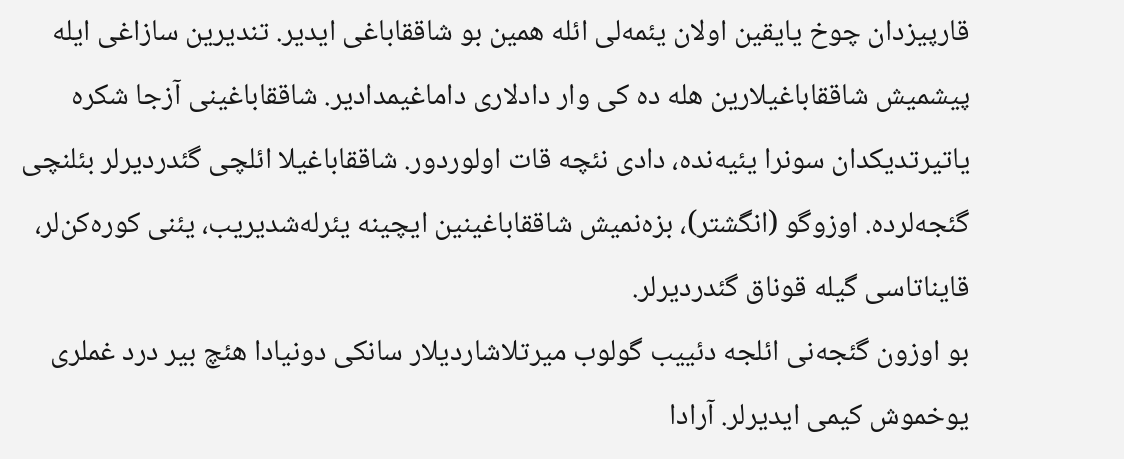قارپیزدان چوخ یایقین اولان یئمه‌لی ائله همین بو شاققاباغی ایدیر. تندیرین سازاغی ایله پیشمیش شاققاباغیلارین هله ده کی وار دادلاری داماغیمدادیر. شاققاباغینی آزجا شکره یاتیرتدیکدان سونرا یئیه‌نده، دادی نئچه قات اولوردور. شاققاباغیلا ائلچی گئدردیرلر بئلنچی گئجه‌لرده. اوزوگو (انگشتر)، بزه‌نمیش شاققاباغینین ایچینه یئرله‌شدیریب، یئنی کوره‌کن‌لر، قایناتاسی گیله قوناق گئدردیرلر.
بو اوزون گئجه‌نی ائلجه دئییب گولوب میرتلاشاردیلار سانکی دونیادا هئچ بیر درد غملری یوخموش کیمی ایدیرلر. آرادا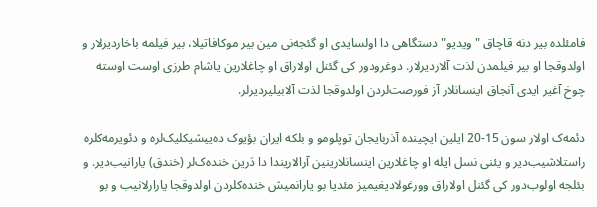فامئلده بیر دنه قاچاق "ویدیو" دستگاهی دا اولسایدی او گئجه‌نی مین بیر موکافاتیلا، بیر فیلمه باخاردیرلار و اولدوقجا او بیر فیلمدن لذت آلاردیرلار. دوغرودور کی گئنل اولاراق او چاغلارین یاشام طرزی اوست اوسته چوخ آغیر ایدی آنجاق اینسانلار آز فورصت‌لردن اولدوقجا لذت آلابیلیردیرلر.

دئمه‌ک اولار سون 15-20 ایلین ایچینده آذربایجان توپلومو و بلکه ایران بؤیوک ده‌ییشیکلیک‌لره و دئویرمه‌کلره راستلاشیب‌دیر و یئنی نسل ایله او چاغلارین اینسانلارینین آرالاریندا دا دَرین خنده‌ک‌لر (خندق) یارانیب‌دیر. و بئلجه‌ اولوب‌دور کی گئنل اولاراق وورغولادیغیمیز مئدیا بو یارانمیش خنده‌کلردن اولدوقجا یارارلانیب و بو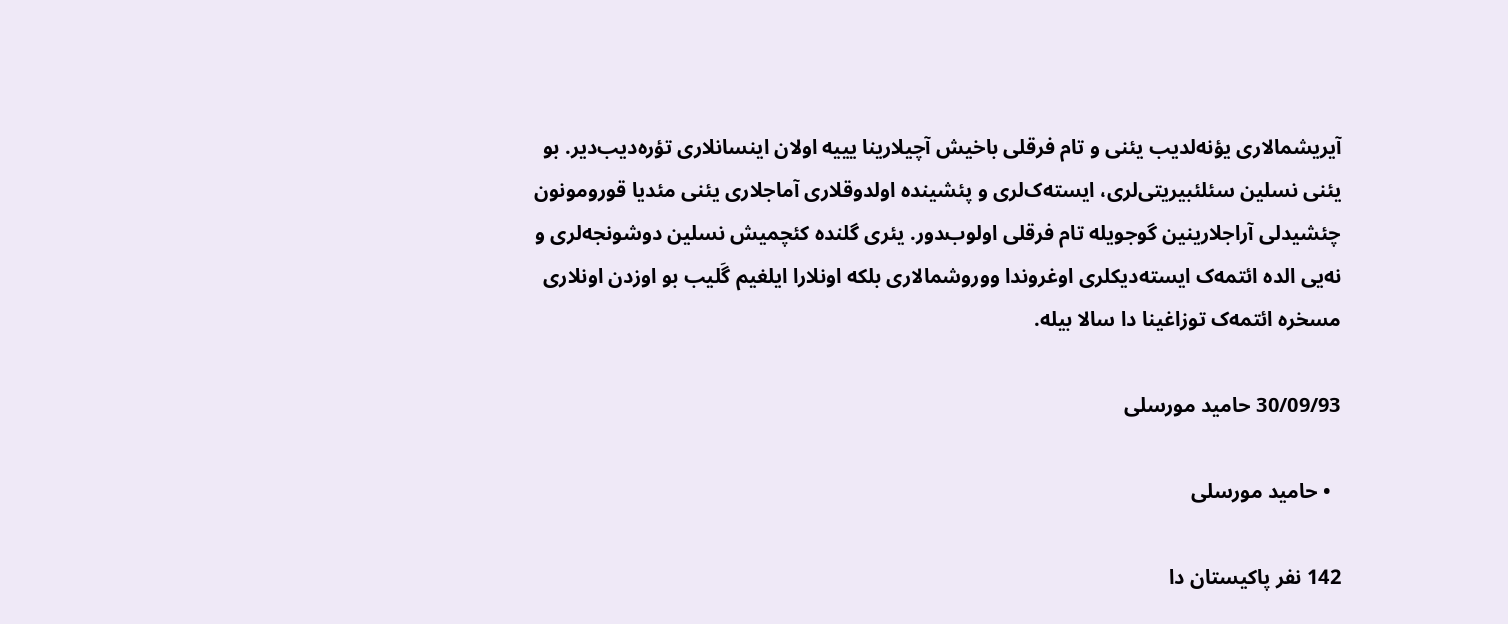آیریشمالاری یؤنه‌لدیب یئنی و تام فرقلی باخیش آچیلارینا یییه اولان اینسانلاری تؤره‌دیب‌دیر. بو یئنی نسلین سئلئبیریتی‌لری، ایسته‌ک‌لری و پئشینده اولدوقلاری آماجلاری یئنی مئدیا قورومونون چئشیدلی آراجلارینین گوجویله تام فرقلی اولوب‌‍دور. یئری گلنده کئچمیش نسلین دوشونجه‌لری و نه‌یی الده ائتمه‌ک ایسته‌دیکلری اوغروندا ووروشمالاری بلکه اونلارا ایلغیم گَلیب بو اوزدن اونلاری مسخره ائتمه‌ک توزاغینا دا سالا بیله.

30/09/93 حامید مورسلی

  • حامید مورسلی

142 نفر پاکیستان دا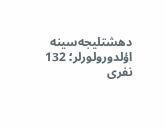دهشتلیجه‌سینه اؤلدورولورلر؛ 132 نفری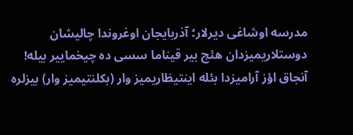مدرسه اوشاغی دیرلار؛ آذربایجان اوغروندا چالیشان دوستلاریمیزدان هئچ بیر قیناما سسی ده چیخماییر بیله!
آنجاق اؤز آرامیزدا بئله اینتیظاریمیز وار (بکلنتیمیز وار) بیزلره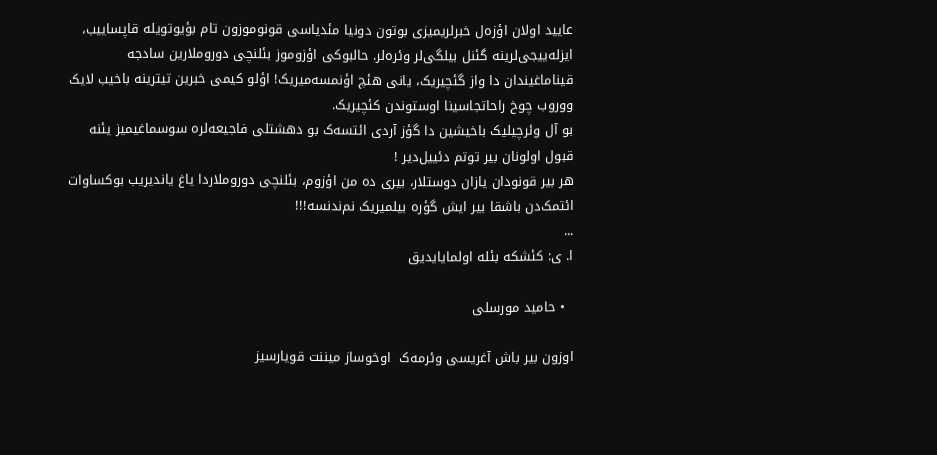عایید اولان اؤزه‌ل خبرلریمیزی بوتون دونیا مئدیاسی قونوموزون تام بؤیوتویله قاپساییب، ایزله‌ییجی‌لرینه گئنل بیلگی‌لر وئره‌لر. حالبوکی اؤزوموز بئلنچی دوروملارین سادجه قیناماغیندان دا واز گئچیریک، یانی هئچ اؤنمسه‌میریک! اؤلو کیمی خبرین تیترینه باخیب لایک ووروب چوخ راحاتجاسینا اوستوندن کئچیریک.
بو آل وئرچیلیک باخیشین دا گؤز آردی ائتسه‌ک بو دهشتلی فاجیعه‌لره سوسماغیمیز یئنه قبول اولونان بیر توتم دئییل‌دیر !
هر بیر قونودان یازان دوستلار، بیری ده من اؤزوم، بئلنچی دوروملاردا یاغ یاندیریب بوکساوات ائتمک‌دن باشقا بیر ایش گؤره بیلمیریک نم‌ندنسه!!!
...
ا. ی: کئشکه بئله اولمایایدیق

  • حامید مورسلی

اوزون بیر باش آغریسی وئرمه‌ک  اوخوساز میننت قویارسیز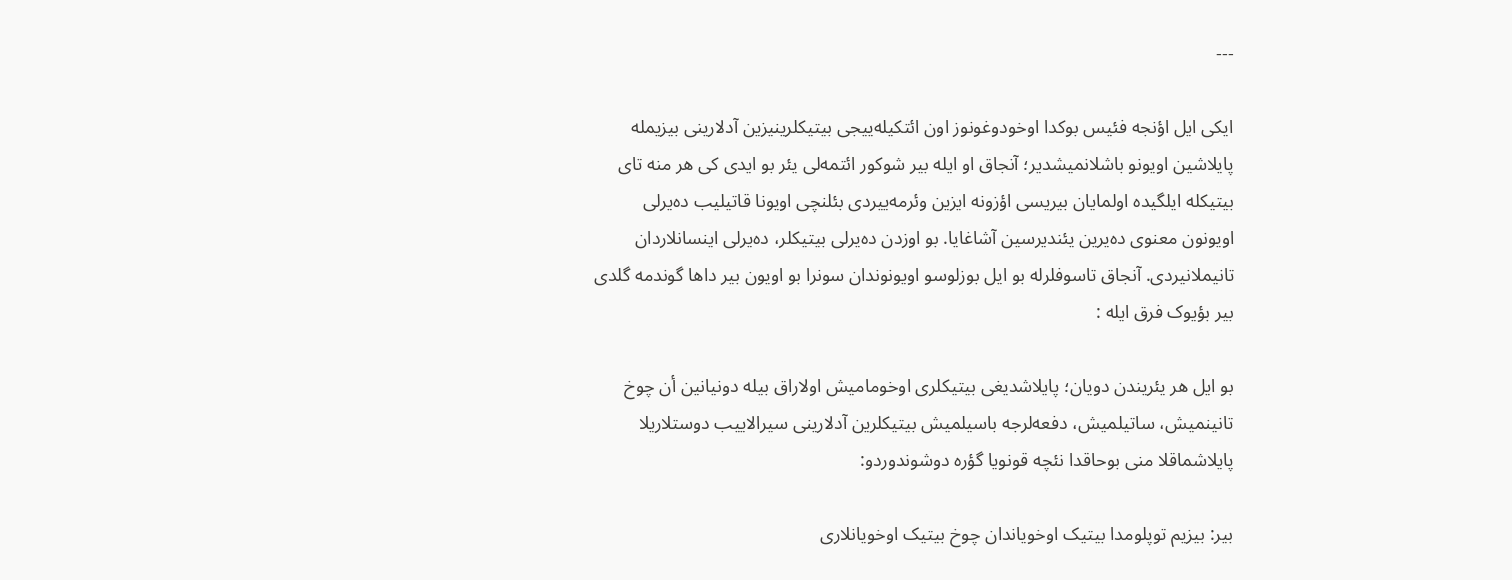---

ایکی ایل اؤنجه فئیس بوکدا اوخودوغونوز اون ائتکیله‌ییجی بیتیکلرینیزین آدلارینی بیزیمله پایلاشین اویونو باشلانمیشدیر؛ آنجاق او ایله بیر شوکور ائتمه‌لی یئر بو ایدی کی هر منه تای بیتیکله ایلگیده اولمایان بیریسی اؤزونه ایزین وئرمه‌ییردی بئلنچی اویونا قاتیلیب ده‌یرلی اویونون معنوی ده‌یرین یئندیرسین آشاغایا. بو اوزدن ده‌یرلی بیتیکلر، ده‌یرلی اینسانلاردان تانیملانیردی. آنجاق تاسوفلرله بو ایل بوزلوسو اویونوندان سونرا بو اویون بیر داها گوندمه گلدی بیر بؤیوک فرق ایله :

بو ایل هر یئریندن دویان؛ پایلاشدیغی بیتیکلری اوخومامیش اولاراق بیله دونیانین أن چوخ تانینمیش، ساتیلمیش، دفعه‌لرجه باسیلمیش بیتیکلرین آدلارینی سیرالاییب دوستلاریلا پایلاشماقلا منی بوحاقدا نئچه قونویا گؤره دوشوندوردو:

بیر: بیزیم توپلومدا بیتیک اوخویاندان چوخ بیتیک اوخویانلاری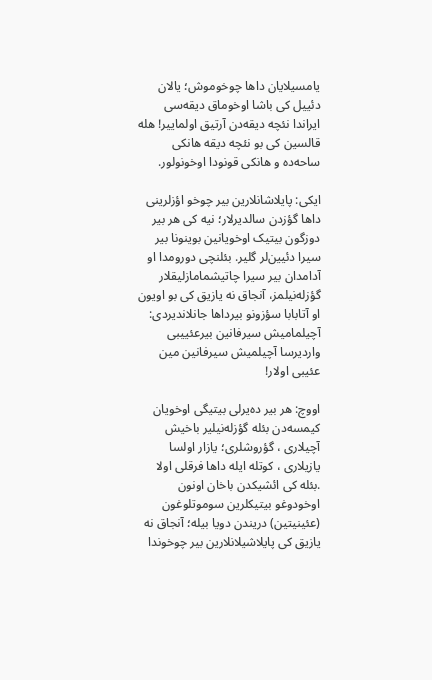یامسیلایان داها چوخوموش؛ یالان دئییل کی باشا اوخوماق دیقه‌سی ایراندا نئچه دیقه‌دن آرتیق اولماییر! هله قالسین کی بو نئچه دیقه هانکی ساحه‌ده و هانکی قونودا اوخونولور.

ایکی: پایلاشانلارین بیر چوخو اؤزلرینی داها گؤزدن سالدیرلار؛ نیه کی هر بیر دوزگون بیتیک اوخویانین بوینونا بیر سیرا دئیین‌لر گلیر. بئلنچی دورومدا او آدامدان بیر سیرا چاتیشمامازلیقلار گؤزله‌نیلمز، آنجاق نه یازیق کی بو اویون او آتابابا سؤزونو بیرداها جانلاندیردی: آچیلمامیش سیرفانین بیرعئییبی واردیرسا آچیلمیش سیرفانین مین عئیبی اولار!

اووچ: هر بیر ده‌یرلی بیتیگی اوخویان کیمسه‌دن بئله گؤزله‌نیلیر باخیش آچیلاری ، گؤروشلری؛ یازار اولسا یازیلاری ، کوتله ‌ایله داها فرقلی اولا .بئله کی ائشیکدن باخان اونون اوخودوغو بیتیکلرین سوموتلوغون (عئینیتین) دریندن دویا بیله؛ آنجاق نه یازیق کی پایلاشیلانلارین بیر چوخوندا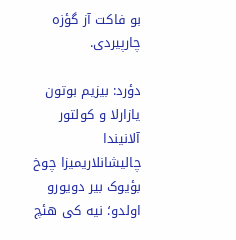بو فاکت آز گؤزه چارپیردی.

دؤرد: بیزیم بوتون یازارلا و کولتور آلانیندا چالیشانلاریمیزا چوخ بؤیوک بیر دویورو اولدو؛ نیه کی هئچ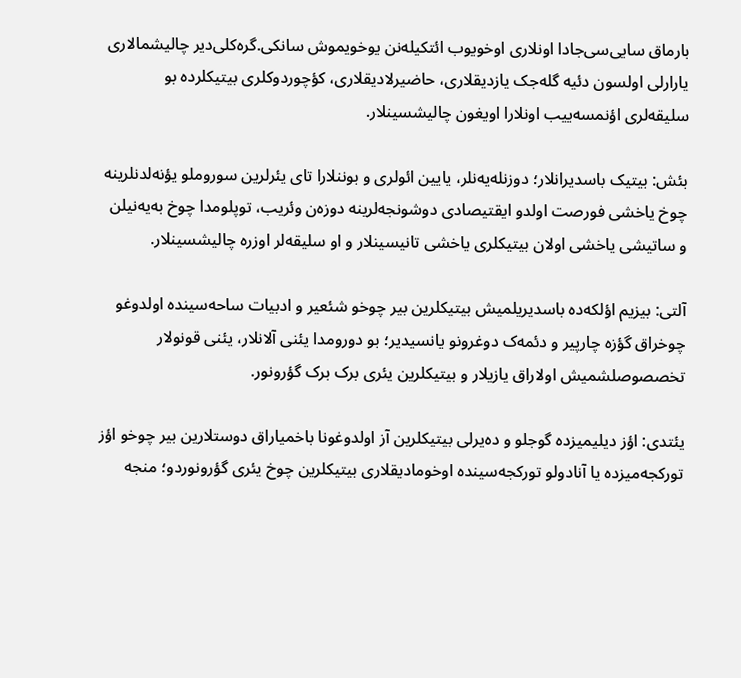بارماق سایی‌سی‌جادا اونلاری اوخویوب ائتکیله‌نن یوخویموش سانکی.گره‌کلی‌دیر چالیشمالاری یارارلی اولسون دئیه گله‌جک یازدیقلاری، حاضیرلادیقلاری، کؤچوردوکلری بیتیکلرده بو سلیقه‌لری اؤنمسه‌ییب اونلارا اویغون چالیشسینلار.

بئش: بیتیک باسدیرانلار؛ دوزنله‌یه‌نلر، یایین ائولری و بوننلارا تای یئرلرین سوروملو یؤنه‌لدنلرینه چوخ یاخشی فورصت اولدو ایقتیصادی دوشونجه‌لرینه‌ دوزه‌ن وئریب، توپلومدا چوخ به‌یه‌نیلن و ساتیشی یاخشی اولان بیتیکلری یاخشی تانیسینلار و او سلیقه‌لر اوزره چالیشسینلار.

آلتی: بیزیم اؤلکه‌ده باسدیریلمیش بیتیکلرین بیر چوخو شئعیر و ادبیات ساحه‌سینده اولدوغو چوخراق گؤزه چارپیر و دئمه‌ک دوغرونو یانسیدیر؛ بو دورومدا یئنی آلانلار، یئنی قونولار تخصصوصلشمیش اولاراق یازیلار و بیتیکلرین یئری برک برک گؤرونور.

یئتدی: اؤز دیلیمیزده گوجلو و ده‌یرلی بیتیکلرین آز اولدوغونا باخمیاراق دوستلارین بیر چوخو اؤز تورکجه‌میزده یا آنادولو تورکجه‌سینده اوخومادیقلاری بیتیکلرین چوخ یئری گؤرونوردو؛ منجه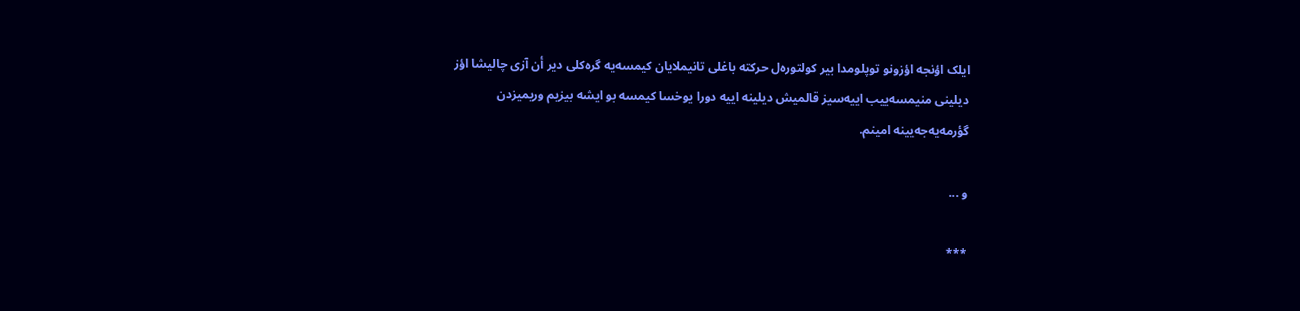ایلک اؤنجه اؤزونو توپلومدا بیر کولتوره‌ل حرکته باغلی تانیملایان کیمسه‌یه گره‌کلی دیر أن آزی چالیشا اؤز دیلینی منیمسه‌ییب اییه‌سیز قالمیش دیلینه اییه دورا یوخسا کیمسه بو ایشه بیزیم وریمیزدن گؤرمه‌یه‌جه‌یینه امینم.

و ...

***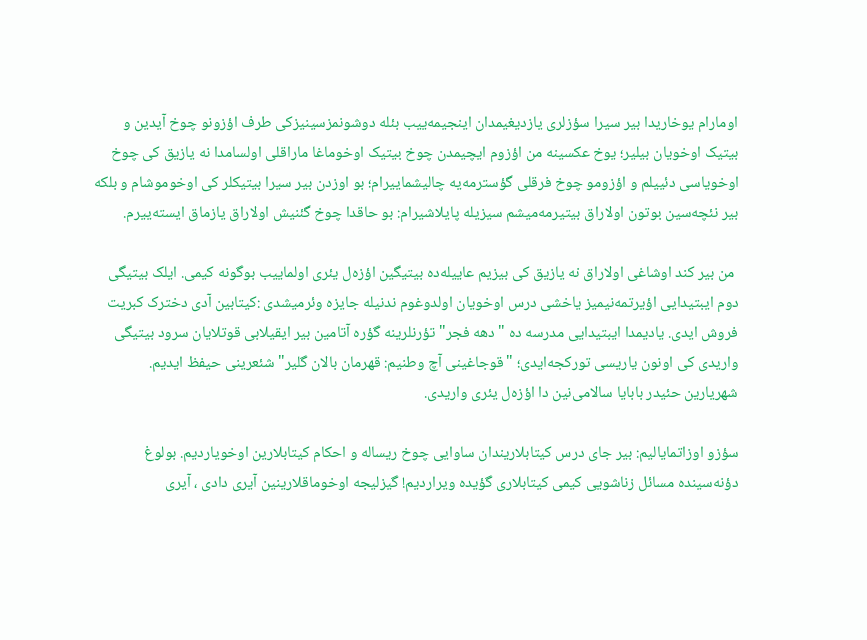اومارام یوخاریدا بیر سیرا سؤزلری یازدیغیمدان اینجیمه‌ییب بئله دوشونمزسینیزکی طرف اؤزونو چوخ آیدین و بیتیک اوخویان بیلیر؛ یوخ عکسینه من اؤزوم ایچیمدن چوخ بیتیک اوخوماغا ماراقلی اولسامدا نه یازیق کی چوخ اوخویاسی دئییلم و اؤزومو چوخ فرقلی گؤسترمه‌یه چالیشماییرام؛ بو اوزدن بیر سیرا بیتیکلر کی اوخوموشام و بلکه بیر نئچه‌سین بوتون اولاراق بیتیرمه‌میشم سیزیله پایلاشیرام: بو حاقدا چوخ گئنیش اولاراق یازماق ایسته‌ییرم.

 من بیر کند اوشاغی اولاراق نه یازیق کی بیزیم عاییله‌‌ده بیتیگین اؤزه‌ل یئری اولماییب بوگونه کیمی. ایلک بیتیگی دوم ایبتیدایی اؤیرتمه‌نیمیز یاخشی درس اوخویان اولدوغوم ندنیله جایزه وئرمیشدی :کیتابین آدی دخترک کبریت فروش ایدی. یادیمدا ایبتیدایی مدرسه ده "دهه فجر" تؤرنلرینه گؤره آتامین بیر ایقیلابی قوتلایان سرود بیتیگی واریدی کی اونون یاریسی تورکجه‌ایدی؛ "قوجاغینی آچ وطنیم: قهرمان بالان گلیر" شئعرینی حیفظ ایدیم. شهریارین حئیدر بابایا سالامی‌نین دا اؤزه‌ل یئری واریدی.

سؤزو اوزاتمایالیم: بیر جای درس کیتابلاریندان ساوایی چوخ ریساله و احکام کیتابلارین اوخویاردیم. بولوغ دؤنه‌سینده مسائل زناشویی کیمی کیتابلاری گؤیده ویراردیم! گیزلیجه اوخوماقلارینین آیری دادی ، آیری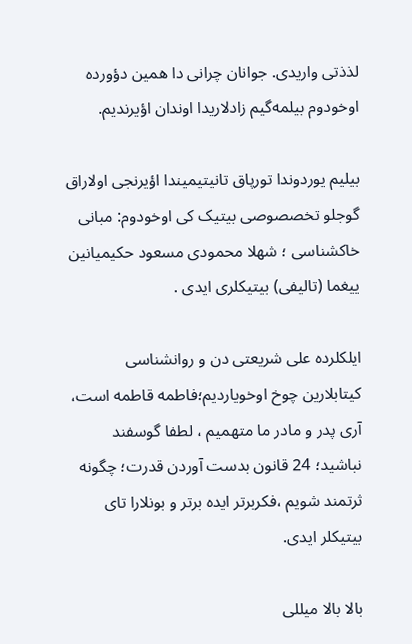لذذتی واریدی. جوانان چرانی دا همین دؤورده اوخودوم بیلمه‌گیم زادلاریدا اوندان اؤیرندیم.

بیلیم یوردوندا تورپاق تانیتیمیندا اؤیرنجی اولاراق گوجلو تخصصوصی بیتیک کی اوخودوم: مبانی خاکشناسی ؛ شهلا محمودی مسعود حکیمیانین ییغما (تالیفی) بیتیکلری ایدی .

ایلکلرده علی شریعتی دن و روانشناسی کیتابلارین چوخ اوخویاردیم؛فاطمه قاطمه است، آری پدر و مادر ما متهمیم ، لطفا گوسفند نباشید؛ 24 قانون بدست آوردن قدرت؛ چگونه ثرتمند شویم ،فکربرتر ایده برتر و بونلارا تای بیتیکلر ایدی.

بالا بالا میللی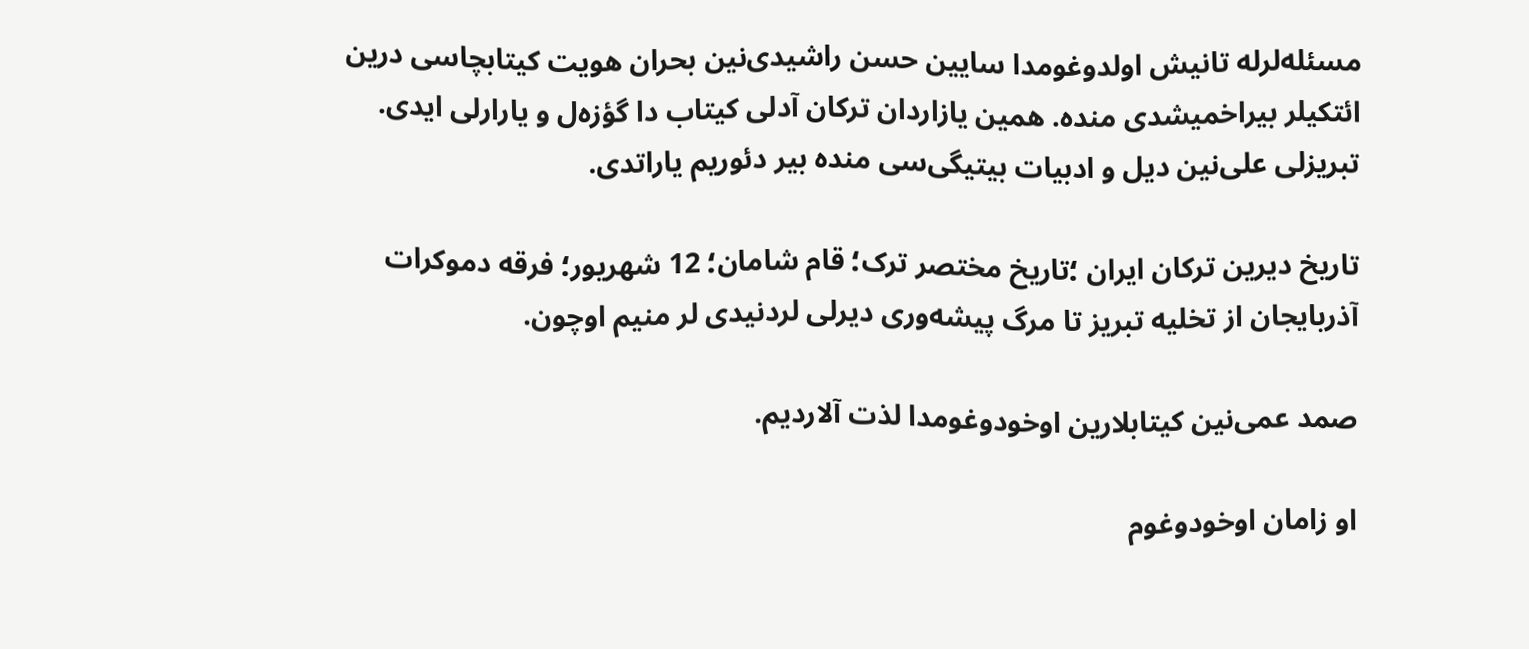مسئله‌لرله تانیش اولدوغومدا سایین حسن راشیدی‌نین بحران هویت کیتابچاسی درین ائتکیلر بیراخمیشدی منده. همین یازاردان ترکان آدلی کیتاب دا گؤزه‌ل و یارارلی ایدی. تبریزلی علی‌نین دیل و ادبیات بیتیگی‌سی منده بیر دئوریم یاراتدی.

تاریخ دیرین ترکان ایران ؛تاریخ مختصر ترک؛ قام شامان؛ 12 شهریور؛ فرقه دموکرات آذربایجان از تخلیه تبریز تا مرگ پیشه‌وری دیرلی لردنیدی لر منیم اوچون.

صمد عمی‌نین کیتابلارین اوخودوغومدا لذت آلاردیم.

او زامان اوخودوغوم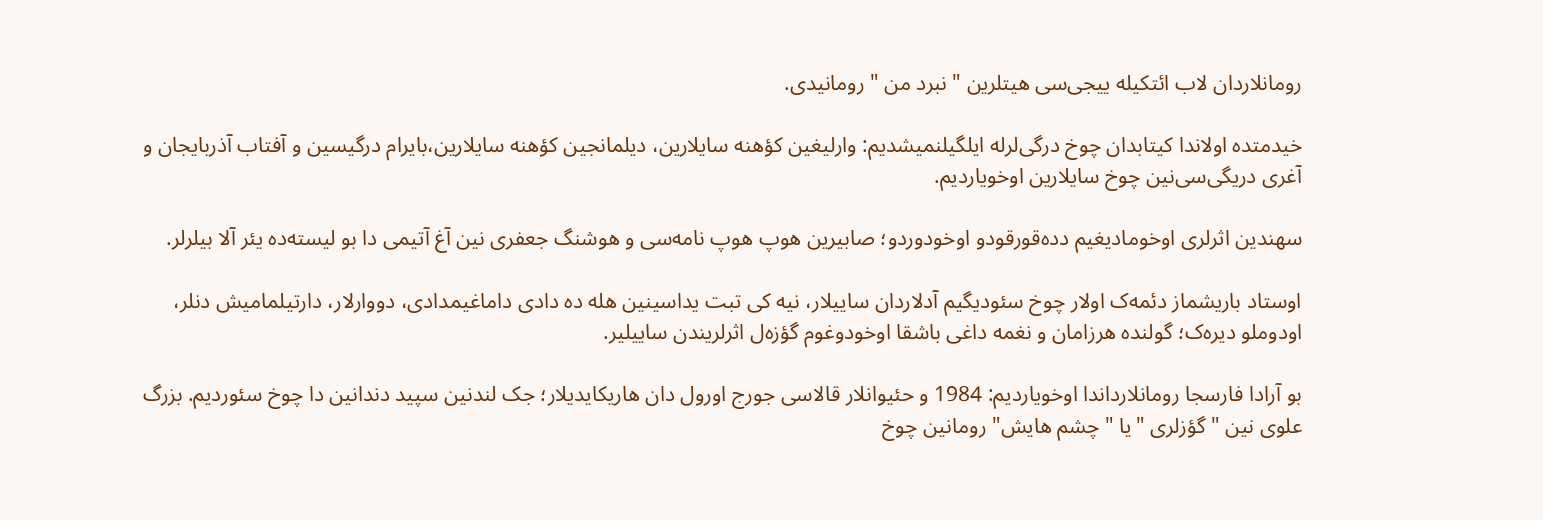رومانلاردان لاب ائتکیله‌ ییجی‌سی هیتلرین " نبرد من " رومانیدی.

خیدمتده اولاندا کیتابدان چوخ درگی‌لرله ایلگیلنمیشدیم: وارلیغین کؤهنه سایلارین، دیلمانجین کؤهنه سایلارین،بایرام درگیسین و آفتاب آذربایجان و آغری دریگی‌سی‌نین چوخ سایلارین اوخویاردیم.

سهندین اثرلری اوخومادیغیم دده‌قورقودو اوخودوردو؛ صابیرین هوپ هوپ نامه‌سی و هوشنگ جعفری نین آغ آتیمی دا بو لیسته‌ده یئر آلا بیلرلر.

اوستاد باریشماز دئمه‌ک اولار چوخ سئودیگیم آدلاردان ساییلار، نیه کی تبت یداسینین هله ده دادی داماغیمدادی، دووارلار، دارتیلمامیش دنلر، اودوملو دیره‌ک؛ گولنده هرزامان و نغمه ‌داغی باشقا اوخودوغوم گؤزه‌ل اثرلریندن ساییلیر.

بو آرادا فارسجا رومانلارداندا اوخویاردیم: 1984 و حئیوانلار قالاسی جورج اورول دان هاریکایدیلار؛ جک لندنین سپید دندانین دا چوخ سئوردیم. بزرگ علوی نین " گؤزلری "یا " چشم هایش" رومانین چوخ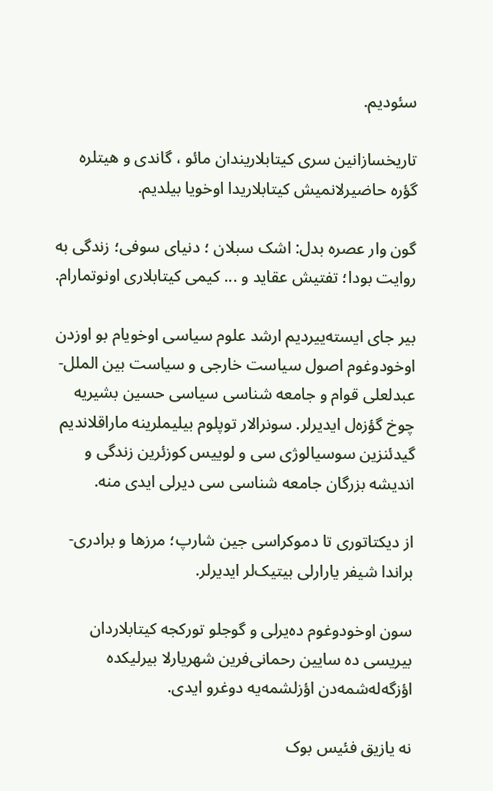سئودیم.

تاریخسازانین سری کیتابلاریندان مائو ، گاندی و هیتلره گؤره حاضیرلانمیش کیتابلاریدا اوخویا بیلدیم.

گون وار عصره بدل: اشک سبلان ؛ دنیای سوفی؛ زندگی به روایت بودا؛ تفتیش عقاید و ... کیمی کیتابلاری اونوتمارام.

بیر جای ایسته‌ییردیم ارشد علوم سیاسی اوخویام بو اوزدن اوخودوغوم اصول سیاست خارجی و سیاست بین الملل- عبدلعلی قوام و جامعه شناسی سیاسی حسین بشیریه چوخ گؤزه‌ل ایدیرلر. سونرالار توپلوم بیلیملرینه ماراقلاندیم گیدئنزین سوسیالوژی سی و لوییس کوزئرین زندگی و اندیشه بزرگان جامعه شنا‌سی سی دیرلی ایدی منه.

از دیکتاتوری تا دموکراسی جین شارپ؛ مرزها و برادری- براندا شیفر یارارلی بیتیک‌لر ایدیرلر.

سون اوخودوغوم ده‌یرلی و گوجلو تورکجه کیتابلاردان بیریسی ده سایین رحمانی‌فرین شهریارلا بیرلیکده اؤزگه‌له‌شمه‌دن اؤزلشمه‌یه دوغرو ایدی.

نه یازیق فئیس بوک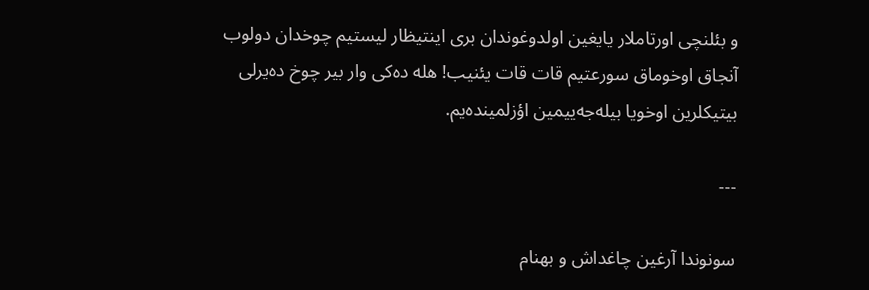و بئلنچی اورتاملار یایغین اولدوغوندان بری اینتیظار لیستیم چوخدان دولوب آنجاق اوخوماق سورعتیم قات قات یئنیب! هله ده‌کی وار بیر چوخ ده‌یرلی بیتیکلرین اوخویا بیله‌جه‌ییمین اؤزلمینده‌یم.

---

سونوندا آرغین چاغداش و بهنام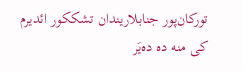تورکان‌پور جنابلاریندان تشککور ائدیرم کی منه ‌ده ده‌یَر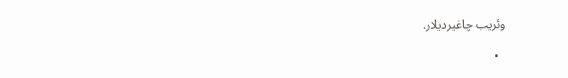وئریب چاغیردیلار.

  •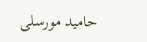حامید مورسلی